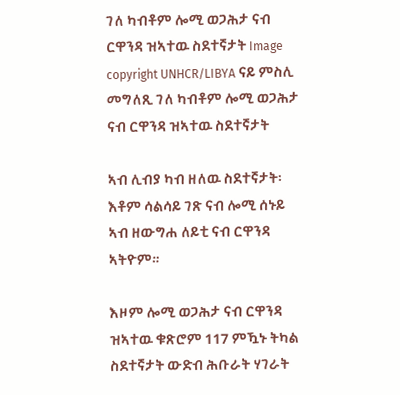ገለ ካብቶም ሎሚ ወጋሕታ ናብ ርዋንዳ ዝኣተዉ ስደተኛታት Image copyright UNHCR/LIBYA ናይ ምስሊ መግለጺ ገለ ካብቶም ሎሚ ወጋሕታ ናብ ርዋንዳ ዝኣተዉ ስደተኛታት

ኣብ ሊብያ ካብ ዘለዉ ስደተኛታት፡ እቶም ሳልሳይ ገጽ ናብ ሎሚ ሰኑይ ኣብ ዘውግሐ ለይቲ ናብ ርዋንዳ ኣትዮም።

እዞም ሎሚ ወጋሕታ ናብ ርዋንዳ ዝኣተዉ ቁጽሮም 117 ምዃኑ ትካል ስደተኛታት ውድብ ሕቡራት ሃገራት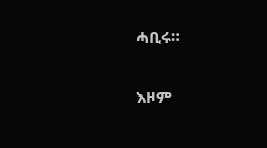ሓቢሩ።

እዞም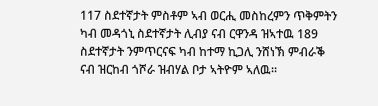117 ስደተኛታት ምስቶም ኣብ ወርሒ መስከረምን ጥቅምትን ካብ መዳጎኒ ስደተኛታት ሊብያ ናብ ርዋንዳ ዝኣተዉ 189 ስደተኛታት ንምጥርናፍ ካብ ከተማ ኪጋሊ ንሸነኽ ምብራቕ ናብ ዝርከብ ጎሾራ ዝብሃል ቦታ ኣትዮም ኣለዉ።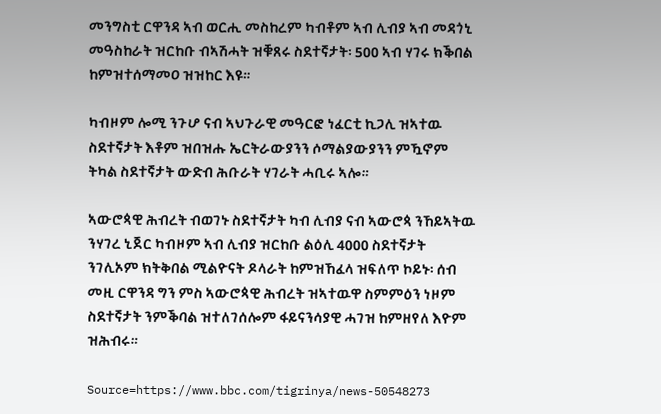መንግስቲ ርዋንዳ ኣብ ወርሒ መስከረም ካብቶም ኣብ ሊብያ ኣብ መዳጎኒ መዓስከራት ዝርከቡ ብኣሽሓት ዝቑጸሩ ስደተኛታት፡ 500 ኣብ ሃገሩ ክቕበል ከምዝተሰማመዐ ዝዝከር እዩ።

ካብዞም ሎሚ ንጉሆ ናብ ኣህጉራዊ መዓርፎ ነፈርቲ ኪጋሊ ዝኣተዉ ስደተኛታት እቶም ዝበዝሑ ኤርትራውያንን ሶማልያውያንን ምዃኖም ትካል ስደተኛታት ውድብ ሕቡራት ሃገራት ሓቢሩ ኣሎ።

ኣውሮጳዊ ሕብረት ብወገኑ ስደተኛታት ካብ ሊብያ ናብ ኣውሮጳ ንኸይኣትዉ ንሃገረ ኒጀር ካብዞም ኣብ ሊብያ ዝርከቡ ልዕሊ 4000 ስደተኛታት ንገሊኦም ክትቅበል ሚልዮናት ዶላራት ከምዝኸፈላ ዝፍለጥ ኮይኑ፡ ሰብ መዚ ርዋንዳ ግን ምስ ኣውሮጳዊ ሕብረት ዝኣተዉዋ ስምምዕን ነዞም ስደተኛታት ንምቕባል ዝተለገሰሎም ፋይናንሳያዊ ሓገዝ ከምዘየለ እዮም ዝሕብሩ።

Source=https://www.bbc.com/tigrinya/news-50548273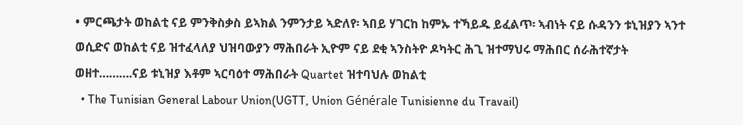• ምርጫታት ወከልቲ ናይ ምንቅስቃስ ይኣክል ንምንታይ ኣድለየ፡ ኣበይ ሃገርከ ከምኡ ተኻይዱ ይፈልጥ፡ ኣብነት ናይ ሱዳንን ቱኒዝያን ኣንተ ወሲድና ወከልቲ ናይ ዝተፈላለያ ህዝባውያን ማሕበራት ኢዮም ናይ ደቂ ኣንስትዮ ዶካትር ሕጊ ዝተማህሩ ማሕበር ሰራሕተኛታት ወዘተ……….ናይ ቱኒዝያ እቶም ኣርባዕተ ማሕበራት Quartet ዝተባህሉ ወከልቲ
  • The Tunisian General Labour Union(UGTT, Union Générale Tunisienne du Travail)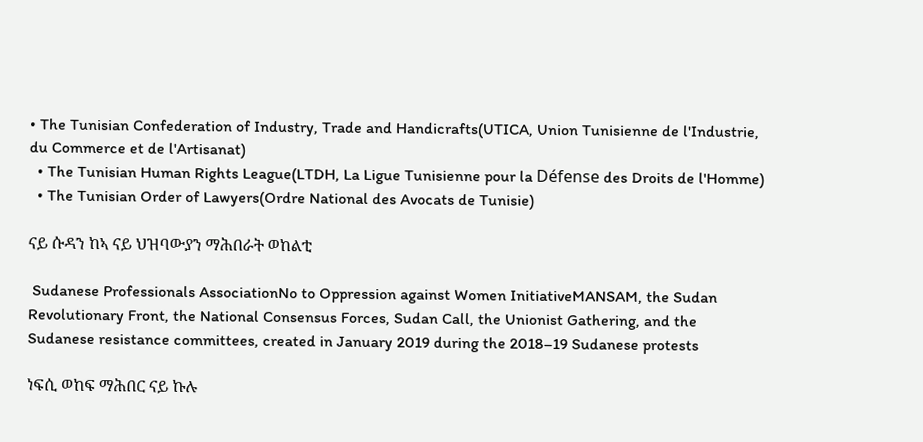• The Tunisian Confederation of Industry, Trade and Handicrafts(UTICA, Union Tunisienne de l'Industrie, du Commerce et de l'Artisanat)
  • The Tunisian Human Rights League(LTDH, La Ligue Tunisienne pour la Défense des Droits de l'Homme)
  • The Tunisian Order of Lawyers(Ordre National des Avocats de Tunisie)

ናይ ሱዳን ከኣ ናይ ህዝባውያን ማሕበራት ወከልቲ

 Sudanese Professionals AssociationNo to Oppression against Women InitiativeMANSAM, the Sudan Revolutionary Front, the National Consensus Forces, Sudan Call, the Unionist Gathering, and the Sudanese resistance committees, created in January 2019 during the 2018–19 Sudanese protests

ነፍሲ ወከፍ ማሕበር ናይ ኩሉ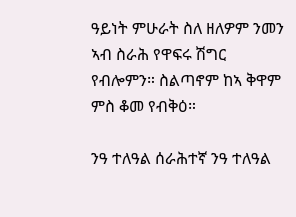ዓይነት ምሁራት ስለ ዘለዎም ንመን ኣብ ስራሕ የዋፍሩ ሽግር የብሎምን። ስልጣኖም ከኣ ቅዋም ምስ ቆመ የብቅዕ።

ንዓ ተለዓል ሰራሕተኛ ንዓ ተለዓል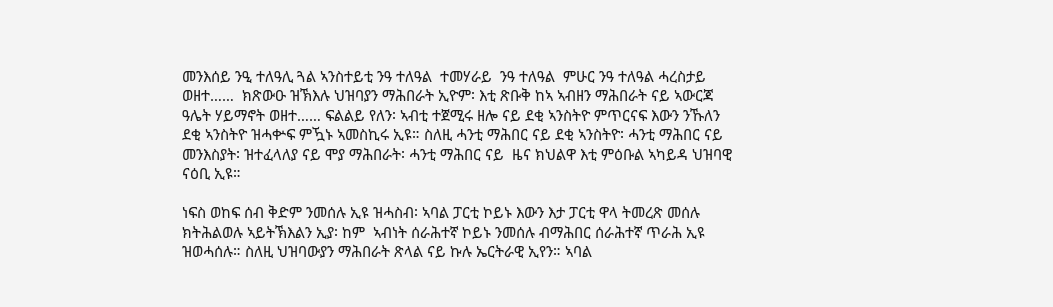መንእሰይ ንዒ ተለዓሊ ጓል ኣንስተይቲ ንዓ ተለዓል  ተመሃራይ  ንዓ ተለዓል  ምሁር ንዓ ተለዓል ሓረስታይ  ወዘተ……  ክጽውዑ ዝኽእሉ ህዝባያን ማሕበራት ኢዮም፡ እቲ ጽቡቅ ከኣ ኣብዘን ማሕበራት ናይ ኣውርጃ ዓሌት ሃይማኖት ወዘተ…… ፍልልይ የለን፡ ኣብቲ ተጀሚሩ ዘሎ ናይ ደቂ ኣንስትዮ ምጥርናፍ እውን ንኹለን ደቂ ኣንስትዮ ዝሓቍፍ ምዃኑ ኣመስኪሩ ኢዩ። ስለዚ ሓንቲ ማሕበር ናይ ደቂ ኣንስትዮ፡ ሓንቲ ማሕበር ናይ መንእስያት፡ ዝተፈላለያ ናይ ሞያ ማሕበራት፡ ሓንቲ ማሕበር ናይ  ዜና ክህልዋ እቲ ምዕቡል ኣካይዳ ህዝባዊ ናዕቢ ኢዩ።

ነፍስ ወከፍ ሰብ ቅድም ንመሰሉ ኢዩ ዝሓስብ፡ ኣባል ፓርቲ ኮይኑ እውን እታ ፓርቲ ዋላ ትመረጽ መሰሉ ክትሕልወሉ ኣይትኽእልን ኢያ፡ ከም  ኣብነት ሰራሕተኛ ኮይኑ ንመሰሉ ብማሕበር ሰራሕተኛ ጥራሕ ኢዩ ዝወሓሰሉ። ስለዚ ህዝባውያን ማሕበራት ጽላል ናይ ኩሉ ኤርትራዊ ኢየን። ኣባል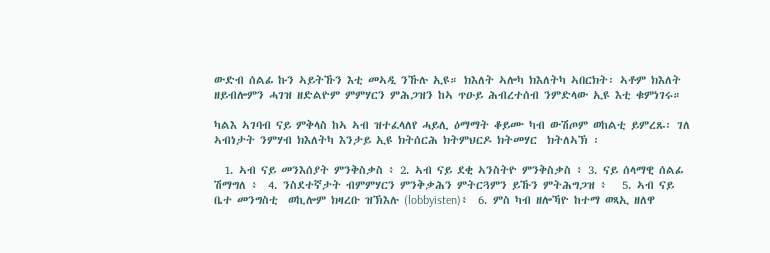ውድብ ሰልፊ ኩን ኣይትኹን እቲ መኣዲ ንኹሉ ኢዩ። ክእለት ኣሎካ ክእለትካ ኣበርክት፡ ኣቶም ክእለት ዘይብሎምን ሓገዝ ዘድልዮም ምምሃርን ምሕጋዝን ከኣ ጥዑይ ሕብረተሰብ ንምድላው ኢዩ እቲ ቁምነገሩ።

ካልእ ኣገባብ ናይ ምቅላስ ከኣ ኣብ ዝተፈላለየ ሓይሊ ዕማማት ቆይሙ ካብ ውሽጦም ወከልቲ ይምረጹ፡ ገለ ኣብነታት ንምሃብ ክእለትካ እንታይ ኢዩ ክትሰርሕ ክትምህርዶ ክትመሃር  ክትለኣኽ ፡

  1. ኣብ ናይ መንእሰያት ምንቅስቃስ ፥ 2. ኣብ ናይ ደቂ ኣንስትዮ ምንቅስቃስ ፥ 3. ናይ ሰላማዊ ሰልፊ ሽማግለ ፥  4. ንስደተኛታት ብምምሃርን ምንቅቃሕን ምትርጓምን ይኹን ምትሕግጋዝ ፥   5. ኣብ ናይ ቤተ መንግስቲ  ወኪሎም ክዛረቡ ዝኽእሉ (lobbyisten)፥  6. ምስ ካብ ዘሎኻዮ ከተማ ወጻኢ ዘለዋ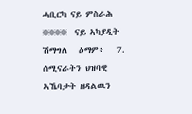ሓቢርካ ናይ ምስራሕ ፠፠፠፠  ናይ ኣካያዲት ሽማግለ   ዕማም፥   7. ሰሚናራትን ህዝባዊ ኣኼባታት ዘዳልዉን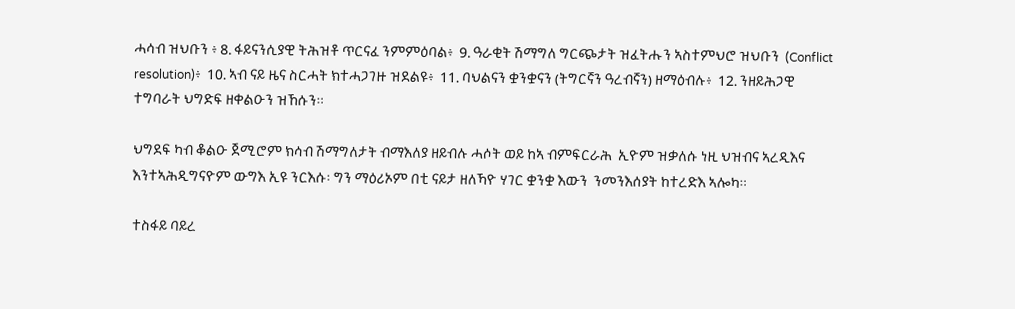ሓሳብ ዝህቡን ፥ 8. ፋይናንሲያዊ ትሕዝቶ ጥርናፈ ንምምዕባል፥  9. ዓራቂት ሽማግለ ግርጭታት ዝፈትሑን ኣስተምህሮ ዝህቡን  (Conflict resolution)፥  10. ኣብ ናይ ዜና ስርሓት ክተሓጋገዙ ዝደልዩ፥  11. ባህልናን ቋንቋናን (ትግርኛን ዓረብኛን) ዘማዕብሉ፥  12. ንዘይሕጋዊ ተግባራት ህግድፍ ዘቀልዑን ዝኸሱን።

ህግደፍ ካብ ቆልዑ ጀሚሮም ክሳብ ሽማግለታት ብማእለያ ዘይብሉ ሓሶት ወይ ከኣ ብምፍርራሕ  ኢዮም ዝቃለሱ ነዚ ህዝብና ኣረዲእና እንተኣሕዲግናዮም ውግእ ኢዩ ንርእሱ፡ ግን ማዕሪኦም በቲ ናይታ ዘለኻዮ ሃገር ቋንቋ እውን  ንመንእሰያት ከተረድእ ኣሎካ።

ተስፋይ ባይረ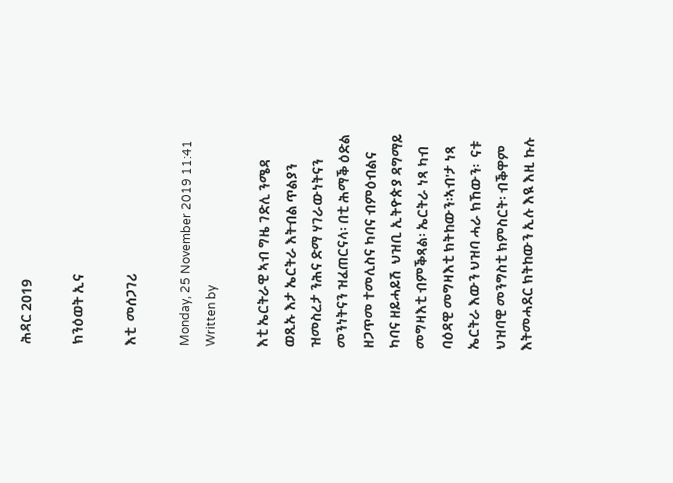ሕዳር 2019

ክንዕወት ኢና

እቲ  መሰጋገሪ

Monday, 25 November 2019 11:41 Written by

እቲ ኤርትራዊ ኣብ ግዜ ገድሊ ንሜዳ ወጺኡ እታ ኤርትራ እትብል ጥልያን ዝመስረታ ንሕና ድማ ሃገራውነትናን መንነትናን ዝፈጠርናላ፡ በቲ ሕማቕ ዕድል ዘጋጥመ ተመሊስና ካባና ብምዕብልና ካባና ዘይሓይሽ  ህዝቢ ኢትዮጵያ ዳግማይ መግዛእቲ ብምቕጻል፡ ኤርትራ ነጻ ካብ ባዕዳዊ መግዛእቲ ክትከውን፡ኣብ'ታ ነጻ ኤርትራ እውን ህዝባ ሓራ ክኸውን፡  ናቱ ህዝባዊ መንግስቲ ክምስርት፡ ብቕዋም እትመሓደር ክትከውን ኢሉ እዪ እዚ ኩሉ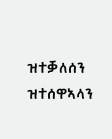ዝተቓለሰን ዝተሰዋኣላን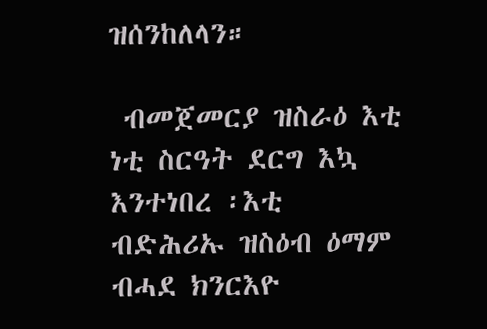ዝሰንከለላን።

 ብመጀመርያ ዝስራዕ እቲ ነቲ ስርዓት ደርግ እኳ እንተነበረ ፡እቲ ብድሕሪኡ ዝስዕብ ዕማም ብሓደ ክንርእዮ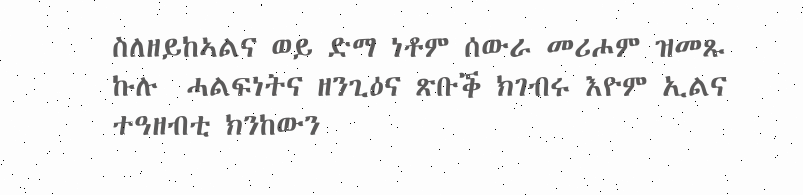ስለዘይከኣልና ወይ ድማ ነቶም ሰውራ መሪሖም ዝመጹ ኩሉ  ሓልፍነትና ዘንጊዕና ጽቡቕ ክገብሩ እዮም ኢልና ተዓዘብቲ ክንከውን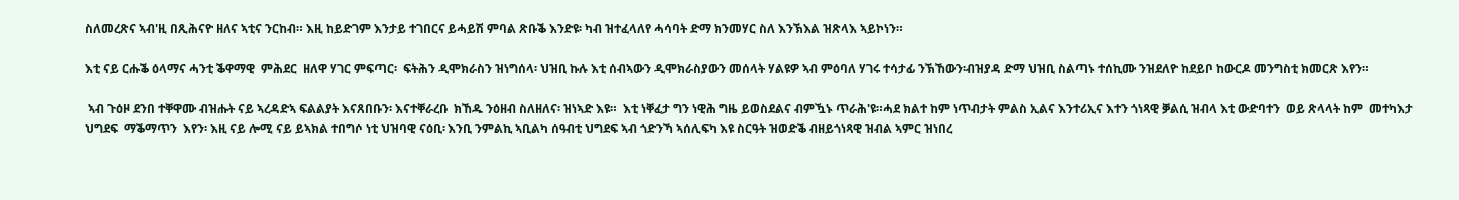ስለመረጽና ኣብ'ዚ በጺሕናዮ ዘለና ኣቲና ንርከብ። እዚ ከይድገም እንታይ ተገበርና ይሓይሽ ምባል ጽቡቕ እንድዩ፡ ካብ ዝተፈላለየ ሓሳባት ድማ ክንመሃር ስለ እንኽእል ዝጽላእ ኣይኮነን።

እቲ ናይ ርሑቕ ዕላማና ሓንቲ ቕዋማዊ  ምሕደር  ዘለዋ ሃገር ምፍጣር፡  ፍትሕን ዲሞክራስን ዝነግሰላ፡ ህዝቢ ኩሉ እቲ ሰብኣውን ዲሞክራስያውን መሰላት ሃልዩዎ ኣብ ምዕባለ ሃገሩ ተሳታፊ ንኽኸውን፡ብዝያዳ ድማ ህዝቢ ስልጣኑ ተሰኪሙ ንዝደለዮ ከደይቦ ከውርዶ መንግስቲ ክመርጽ እየን።

 ኣብ ጉዕዞ ደንበ ተቐዋሙ ብዝሑት ናይ ኣረዳድኣ ፍልልያት እናጸበቡን፡ እናተቐራረቡ  ክኸዱ ንዕዘብ ስለዘለና፡ ዝነኣድ እዩ።  እቲ ነቐፈታ ግን ነዊሕ ግዜ ይወስደልና ብምዃኑ ጥራሕ'ዩ።ሓደ ክልተ ከም ነጥብታት ምልስ ኢልና እንተሪኢና እተን ጎነጻዊ ቓልሲ ዝብላ እቲ ውድባተን  ወይ ጽላላት ከም  መተካእታ  ህግደፍ  ማቕማጥን  እየን፡ እዚ ናይ ሎሚ ናይ ይኣክል ተበግሶ ነቲ ህዝባዊ ናዕቢ፡ እንቢ ንምልኪ ኣቢልካ ሰዓብቲ ህግደፍ ኣብ ጎድንኻ ኣሰሊፍካ እዩ ስርዓት ዝወድቕ ብዘይጎነጻዊ ዝብል ኣምር ዝነበረ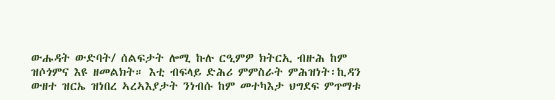ውሑዳት ውድባት/ ሰልፍታት ሎሚ ኩሉ ርዒምዎ ክትርኢ ብዙሕ ከም ዝሶጎምና እዩ ዘመልክት። እቲ ብፍላይ ድሕሪ ምምስራት ምሕዝነት፡ኪዳን ውዘተ ዝርኤ ዝነበረ ኣረኣእያታት ንነብሱ ከም መተካእታ ህግደፍ ምጥማቱ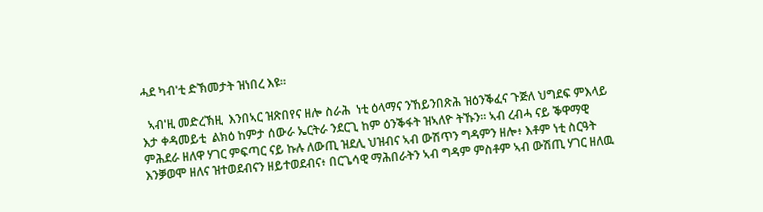ሓደ ካብ'ቲ ድኽመታት ዝነበረ እዩ።

  ኣብ'ዚ መድረኽዚ  እንበኣር ዝጽበየና ዘሎ ስራሕ  ነቲ ዕላማና ንኸይንበጽሕ ዝዕንቕፈና ጉጅለ ህግደፍ ምእላይ  እታ ቀዳመይቲ  ልክዕ ከምታ ሰውራ ኤርትራ ንደርጊ ከም ዕንቕፋት ዝኣለዮ ትኹን። ኣብ ረብሓ ናይ ቕዋማዊ ምሕደራ ዘለዋ ሃገር ምፍጣር ናይ ኩሉ ለውጢ ዝደሊ ህዝብና ኣብ ውሽጥን ግዳምን ዘሎ፥ እቶም ነቲ ስርዓት እንቓወሞ ዘለና ዝተወደብናን ዘይተወደብና፥ በርጌሳዊ ማሕበራትን ኣብ ግዳም ምስቶም ኣብ ውሽጢ ሃገር ዘለዉ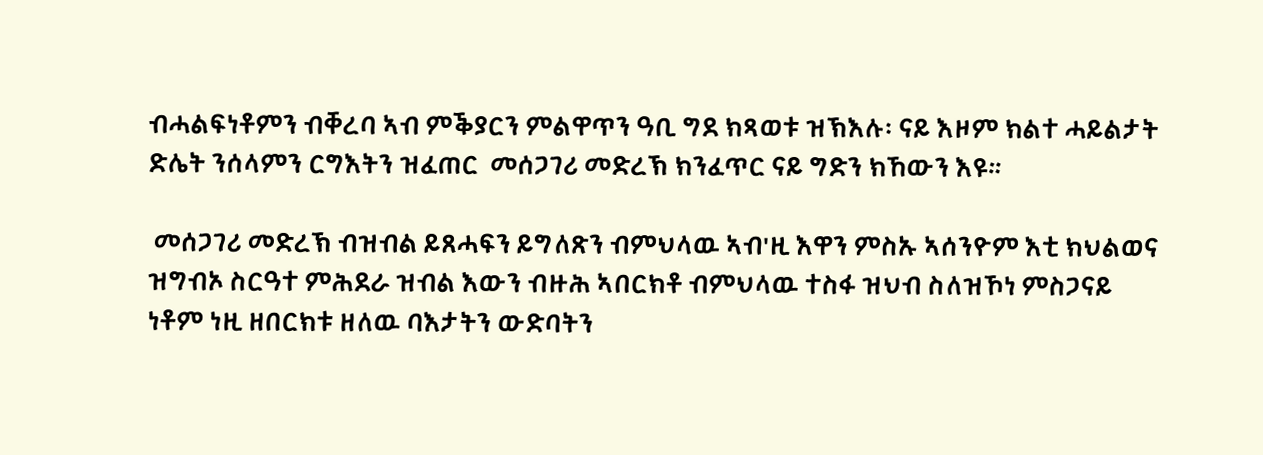ብሓልፍነቶምን ብቐረባ ኣብ ምቕያርን ምልዋጥን ዓቢ ግደ ክጻወቱ ዝኽእሉ፡ ናይ እዞም ክልተ ሓይልታት ድሌት ንሰላምን ርግእትን ዝፈጠር  መሰጋገሪ መድረኽ ክንፈጥር ናይ ግድን ክኸውን እዩ።

 መሰጋገሪ መድረኽ ብዝብል ይጸሓፍን ይግለጽን ብምህላዉ ኣብ'ዚ እዋን ምስኡ ኣሰንዮም እቲ ክህልወና ዝግብኦ ስርዓተ ምሕደራ ዝብል እውን ብዙሕ ኣበርክቶ ብምህላዉ ተስፋ ዝህብ ስለዝኾነ ምስጋናይ ነቶም ነዚ ዘበርክቱ ዘለዉ ባእታትን ውድባትን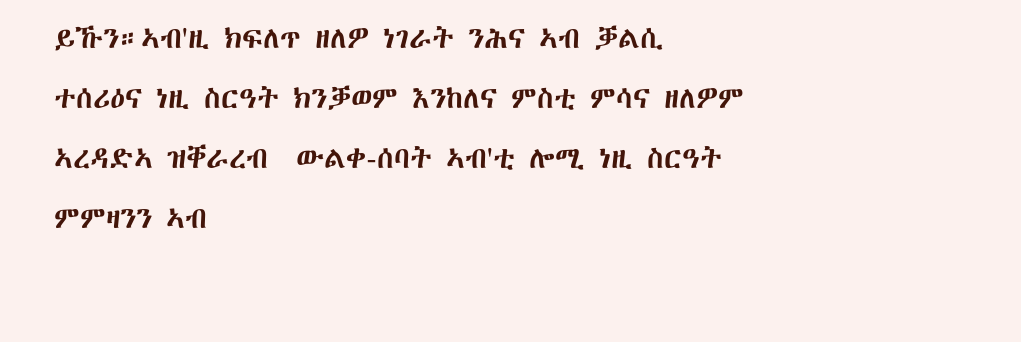ይኹን።ኣብ'ዚ ክፍለጥ ዘለዎ ነገራት ንሕና ኣብ ቓልሲ ተሰሪዕና ነዚ ስርዓት ክንቓወም እንከለና ምስቲ ምሳና ዘለዎም ኣረዳድኣ ዝቐራረብ  ውልቀ-ሰባት ኣብ'ቲ ሎሚ ነዚ ስርዓት ምምዛንን ኣብ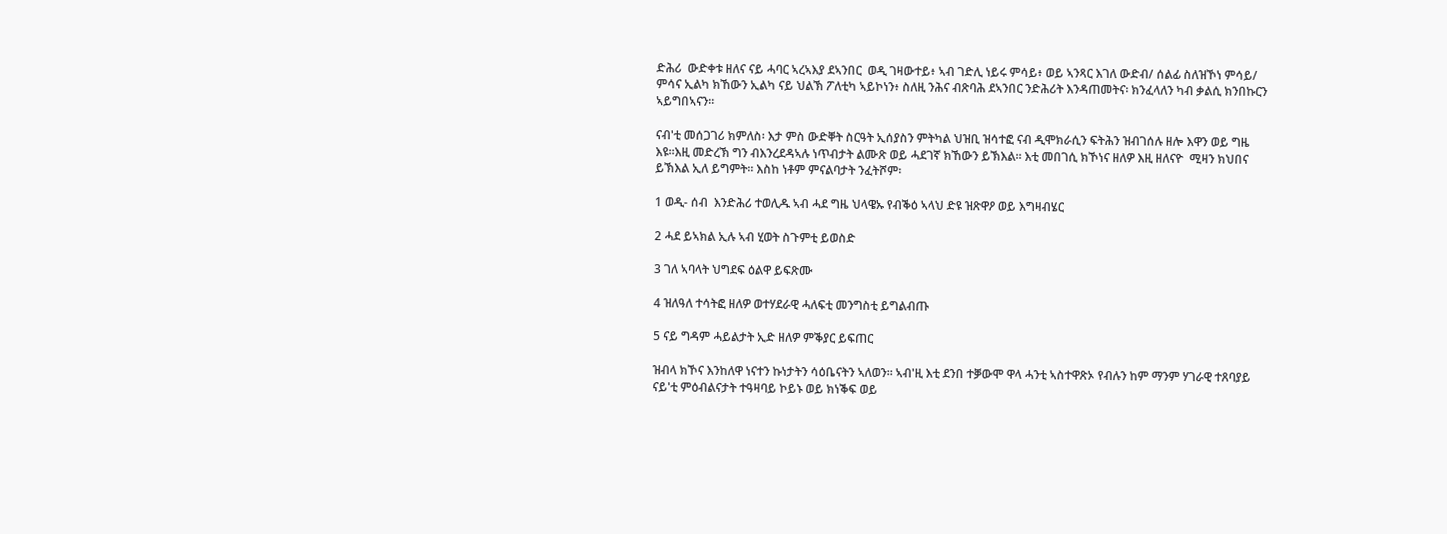ድሕሪ  ውድቀቱ ዘለና ናይ ሓባር ኣረኣእያ ደኣንበር  ወዲ ገዛውተይ፥ ኣብ ገድሊ ነይሩ ምሳይ፥ ወይ ኣንጻር እገለ ውድብ/ ሰልፊ ስለዝኾነ ምሳይ/ ምሳና ኢልካ ክኸውን ኢልካ ናይ ህልኽ ፖለቲካ ኣይኮነን፥ ስለዚ ንሕና ብጽባሕ ደኣንበር ንድሕሪት እንዳጠመትና፡ ክንፈላለን ካብ ቃልሲ ክንበኩርን ኣይግበኣናን።

ናብ'ቲ መሰጋገሪ ክምለስ፡ እታ ምስ ውድቐት ስርዓት ኢሰያስን ምትካል ህዝቢ ዝሳተፎ ናብ ዲሞክራሲን ፍትሕን ዝብገሰሉ ዘሎ እዋን ወይ ግዜ እዩ።እዚ መድረኽ ግን ብእንረደዳኣሉ ነጥብታት ልሙጽ ወይ ሓደገኛ ክኸውን ይኽእል። እቲ መበገሲ ክኾነና ዘለዎ እዚ ዘለናዮ  ሚዛን ክህበና ይኽእል ኢለ ይግምት። እስከ ነቶም ምናልባታት ንፈትሾም፡

1 ወዲ- ሰብ  እንድሕሪ ተወሊዱ ኣብ ሓደ ግዜ ህላዌኡ የብቕዕ ኣላህ ድዩ ዝጽዋዖ ወይ እግዛብሄር

2 ሓደ ይኣክል ኢሉ ኣብ ሂወት ስጉምቲ ይወስድ

3 ገለ ኣባላት ህግደፍ ዕልዋ ይፍጽሙ

4 ዝለዓለ ተሳትፎ ዘለዎ ወተሃደራዊ ሓለፍቲ መንግስቲ ይግልብጡ

5 ናይ ግዳም ሓይልታት ኢድ ዘለዎ ምቕያር ይፍጠር

ዝብላ ክኾና እንከለዋ ነናተን ኩነታትን ሳዕቤናትን ኣለወን። ኣብ'ዚ እቲ ደንበ ተቓውሞ ዋላ ሓንቲ ኣስተዋጽኦ የብሉን ከም ማንም ሃገራዊ ተጸባያይ ናይ'ቲ ምዕብልናታት ተዓዛባይ ኮይኑ ወይ ክነቕፍ ወይ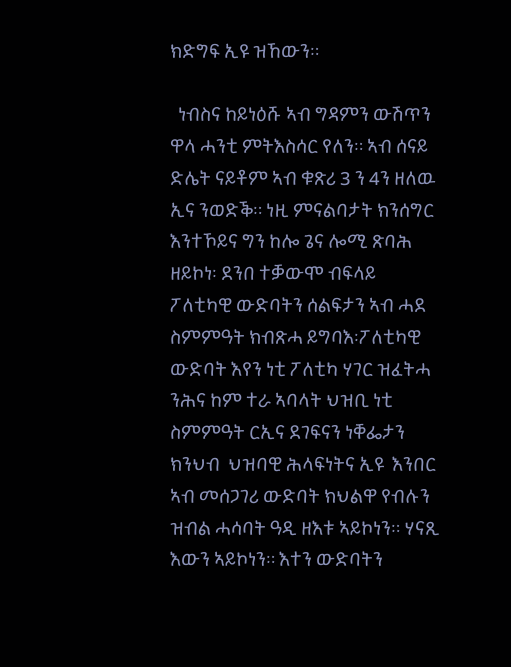ክድግፍ ኢዩ ዝኸውን።

  ነብስና ከይነዕሹ ኣብ ግዳምን ውሽጥን ዋላ ሓንቲ ምትእስሳር የለን። ኣብ ሰናይ ድሌት ናይቶም ኣብ ቁጽሪ 3 ን 4ን ዘለዉ ኢና ንወድቕ። ነዚ ምናልባታት ክንሰግር እንተኾይና ግን ከሎ ጌና ሎሚ ጽባሕ ዘይኮነ፡ ደንበ ተቓውሞ ብፍላይ ፖለቲካዊ ውድባትን ሰልፍታን ኣብ ሓደ ስምምዓት ክብጽሓ ይግባእ፡ፖለቲካዊ ውድባት እየን ነቲ ፖለቲካ ሃገር ዝፈትሓ ንሕና ከም ተራ ኣባላት ህዝቢ ነቲ ስምምዓት ርኢና ደገፍናን ነቐፌታን ክንህብ  ህዝባዊ ሕላፍነትና ኢዩ  እንበር ኣብ መሰጋገሪ ውድባት ክህልዋ የብሉን ዝብል ሓሳባት ዓዲ ዘእቱ ኣይኮነን። ሃናጺ እውን ኣይኮነን። እተን ውድባትን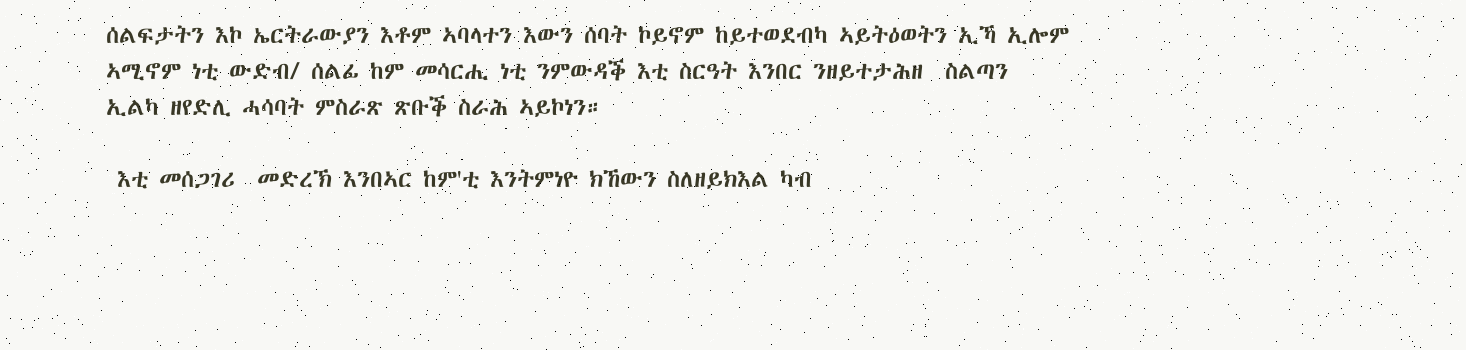ሰልፍታትን እኮ ኤርትራውያን እቶም ኣባላተን እውን ሰባት ኮይኖም ከይተወደብካ ኣይትዕወትን ኢኻ ኢሎም ኣሚኖም ነቲ ውድብ/ ሰልፊ ከም መሳርሒ ነቲ ንምውዳቕ እቲ ስርዓት እንበር ንዘይተታሕዘ  ስልጣን  ኢልካ ዘየድሊ ሓሳባት ምስራጽ ጽቡቕ ስራሕ ኣይኮነን።

 እቲ መሰጋገሪ  መድረኽ እንበኣር ከም'ቲ እንትምነዮ ክኸውን ስለዘይክእል ካብ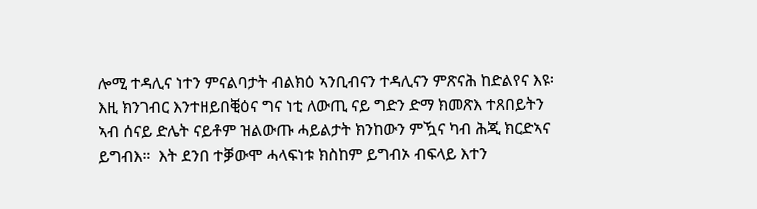ሎሚ ተዳሊና ነተን ምናልባታት ብልክዕ ኣንቢብናን ተዳሊናን ምጽናሕ ከድልየና እዩ፡ እዚ ክንገብር እንተዘይበቒዕና ግና ነቲ ለውጢ ናይ ግድን ድማ ክመጽእ ተጸበይትን ኣብ ሰናይ ድሌት ናይቶም ዝልውጡ ሓይልታት ክንከውን ምዃና ካብ ሕጂ ክርድኣና ይግብእ።  እት ደንበ ተቓውሞ ሓላፍነቱ ክስከም ይግብኦ ብፍላይ እተን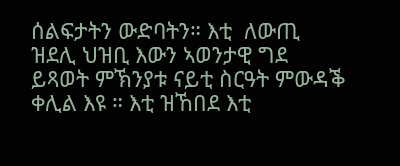ሰልፍታትን ውድባትን። እቲ  ለውጢ ዝደሊ ህዝቢ እውን ኣወንታዊ ግደ ይጻወት ምኽንያቱ ናይቲ ስርዓት ምውዳቕ  ቀሊል እዩ ። እቲ ዝኸበደ እቲ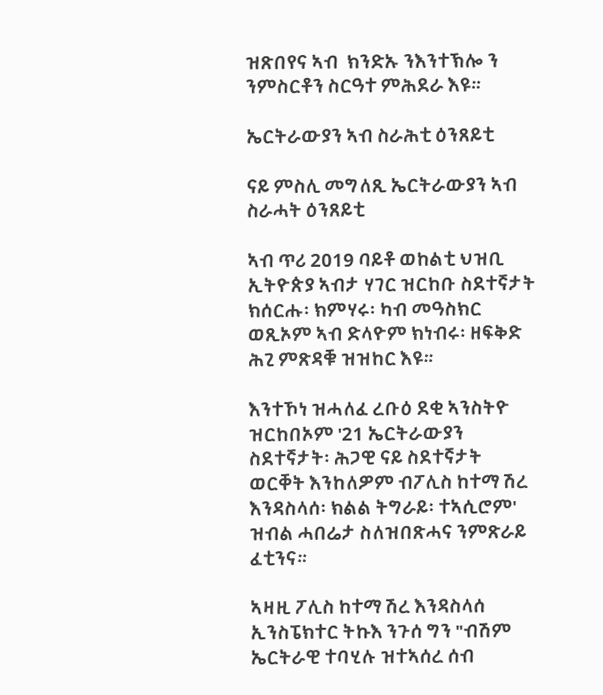ዝጽበየና ኣብ  ክንድኡ ንእንተኽሎ ን ንምስርቶን ስርዓተ ምሕደራ እዩ።

ኤርትራውያን ኣብ ስራሕቲ ዕንጸይቲ

ናይ ምስሊ መግለጺ ኤርትራውያን ኣብ ስራሓት ዕንጸይቲ

ኣብ ጥሪ 2019 ባይቶ ወከልቲ ህዝቢ ኢትዮጵያ ኣብታ ሃገር ዝርከቡ ስደተኛታት ክሰርሑ፡ ክምሃሩ፡ ካብ መዓስክር ወጺኦም ኣብ ድላዮም ክነብሩ፡ ዘፍቅድ ሕጊ ምጽዳቑ ዝዝከር እዩ።

እንተኾነ ዝሓለፈ ረቡዕ ደቂ ኣንስትዮ ዝርከበኦም '21 ኤርትራውያን ስደተኛታት፡ ሕጋዊ ናይ ስደተኛታት ወርቐት እንከለዎም ብፖሊስ ከተማ ሽረ እንዳስላሰ፡ ክልል ትግራይ፡ ተኣሲሮም' ዝብል ሓበሬታ ስለዝበጽሓና ንምጽራይ ፈቲንና።

ኣዛዚ ፖሊስ ከተማ ሽረ እንዳስላሰ ኢንስፔክተር ትኩእ ንጉሰ ግን "ብሽም ኤርትራዊ ተባሂሉ ዝተኣሰረ ሰብ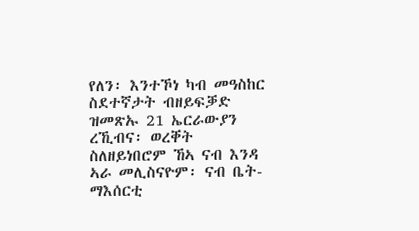የለን፡ እንተኾነ ካብ መዓስከር ስደተኛታት ብዘይፍቓድ ዝመጽኡ 21 ኤርራውያን ረኺብና፡ ወረቐት ስለዘይነበሮም ኸኣ ናብ እንዳ ኣራ መሊስናዮም፡ ናብ ቤት-ማእሰርቲ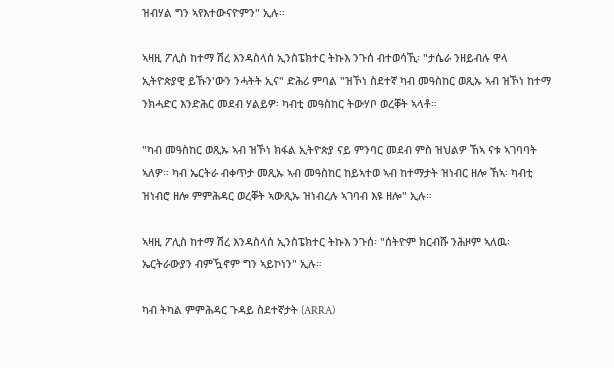ዝብሃል ግን ኣየእተውናዮምን" ኢሉ።

ኣዛዚ ፖሊስ ከተማ ሽረ እንዳስላሰ ኢንስፔክተር ትኩእ ንጉሰ ብተወሳኺ፡ "ታሴራ ንዘይብሉ ዋላ ኢትዮጵያዊ ይኹን'ውን ንሓትት ኢና" ድሕሪ ምባል "ዝኾነ ስደተኛ ካብ መዓስከር ወጺኡ ኣብ ዝኾነ ከተማ ንክሓድር እንድሕር መደብ ሃልይዎ፡ ካብቲ መዓስከር ትውሃቦ ወረቐት ኣላቶ።

"ካብ መዓስከር ወጺኡ ኣብ ዝኾነ ክፋል ኢትዮጵያ ናይ ምንባር መደብ ምስ ዝህልዎ ኸኣ ናቱ ኣገባባት ኣለዎ። ካብ ኤርትራ ብቀጥታ መጺኡ ኣብ መዓስከር ከይኣተወ ኣብ ከተማታት ዝነብር ዘሎ ኸኣ፡ ካብቲ ዝነብሮ ዘሎ ምምሕዳር ወረቐት ኣውጺኡ ዝነብረሉ ኣገባብ እዩ ዘሎ" ኢሉ።

ኣዛዚ ፖሊስ ከተማ ሽረ እንዳስላሰ ኢንስፔክተር ትኩእ ንጉሰ፡ "ሰትዮም ክርብሹ ንሕዞም ኣለዉ፡ ኤርትራውያን ብምዃኖም ግን ኣይኮነን" ኢሉ።

ካብ ትካል ምምሕዳር ጉዳይ ስደተኛታት (ARRA)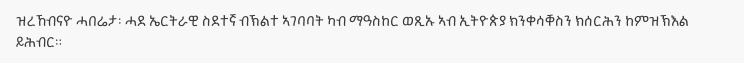ዝረኸብናዮ ሓበሬታ፡ ሓደ ኤርትራዊ ስደተኛ ብኽልተ ኣገባባት ካብ ማዓስከር ወጺኡ ኣብ ኢትዮጵያ ክንቀሳቐስን ክሰርሕን ከምዝኽእል ይሕብር።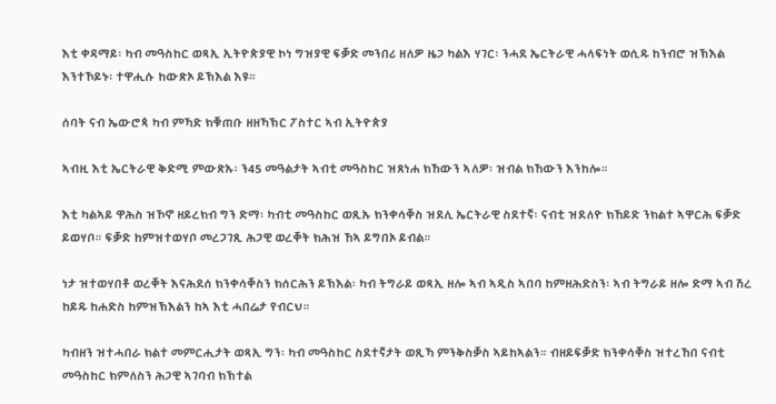እቲ ቀዳማይ፡ ካብ መዓስከር ወጻኢ ኢትዮጵያዊ ኮነ ግዝያዊ ፍቓድ መንበሪ ዘለዎ ዜጋ ካልእ ሃገር፡ ንሓደ ኤርትራዊ ሓላፍነት ወሲዱ ከንብሮ ዝኽእል እንተኾይኑ፡ ተዋሒሱ ከውጽኦ ይኽእል እዩ።

ሰባት ናብ ኤውሮጳ ካብ ምኻድ ክቑጠቡ ዘዘኻኽር ፖስተር ኣብ ኢትዮጵያ

ኣብዚ እቲ ኤርትራዊ ቅድሚ ምውጽኡ፡ ን45 መዓልታት ኣብቲ መዓስከር ዝጸነሐ ክኸውን ኣለዎ፡ ዝብል ክኸውን እንከሎ።

እቲ ካልኣይ ዋሕስ ዝኾኖ ዘይረክብ ግን ድማ፡ ካብቲ መዓስከር ወጺኡ ክንቀሳቐስ ዝደሊ ኤርትራዊ ስደተኛ፡ ናብቲ ዝደለዮ ክኸይድ ንክልተ ኣዋርሕ ፍቓድ ይወሃቦ። ፍቓድ ከምዝተወሃቦ መረጋገጺ ሕጋዊ ወረቐት ክሕዝ ኸኣ ይግበኦ ይብል።

ነታ ዝተወሃበቶ ወረቐት እናሕደሰ ክንቀሳቐስን ክሰርሕን ይኽእል፡ ካብ ትግራይ ወጻኢ ዘሎ ኣብ ኣዲስ ኣበባ ከምዘሕድስን፡ ኣብ ትግራይ ዘሎ ድማ ኣብ ሽረ ከይዱ ከሐድስ ከምዝኽእልን ከኣ እቲ ሓበሬታ የብርህ።

ካብዘን ዝተሓበራ ክልተ መምርሒታት ወጻኢ ግን፡ ካብ መዓስከር ስደተኛታት ወጺኻ ምንቅስቓስ ኣይከኣልን። ብዘይፍቓድ ክንቀሳቐስ ዝተረኸበ ናብቲ መዓስከር ክምለስን ሕጋዊ ኣገባብ ክኽተል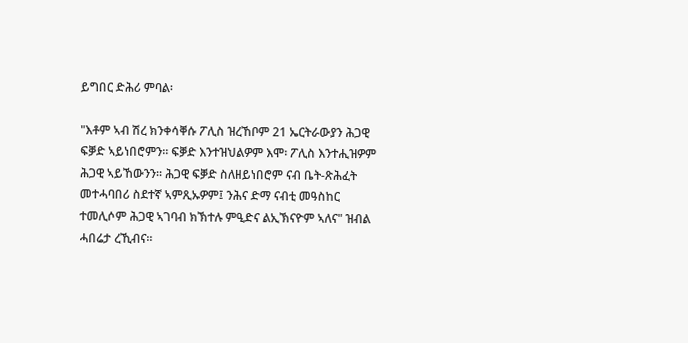ይግበር ድሕሪ ምባል፡

"እቶም ኣብ ሽረ ክንቀሳቐሱ ፖሊስ ዝረኸቦም 21 ኤርትራውያን ሕጋዊ ፍቓድ ኣይነበሮምን። ፍቓድ እንተዝህልዎም እሞ፡ ፖሊስ እንተሒዝዎም ሕጋዊ ኣይኸውንን። ሕጋዊ ፍቓድ ስለዘይነበሮም ናብ ቤት-ጽሕፈት መተሓባበሪ ስደተኛ ኣምጺኡዎም፤ ንሕና ድማ ናብቲ መዓስከር ተመሊሶም ሕጋዊ ኣገባብ ክኽተሉ ምዒድና ልኢኽናዮም ኣለና" ዝብል ሓበሬታ ረኺብና።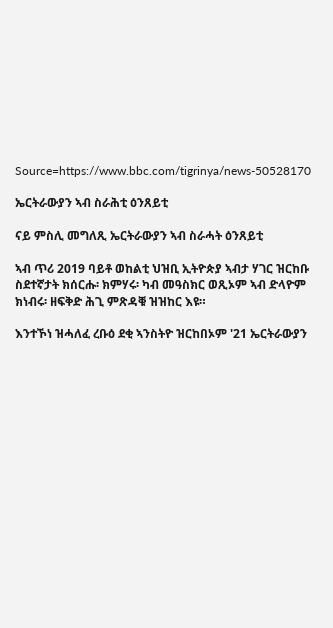Source=https://www.bbc.com/tigrinya/news-50528170

ኤርትራውያን ኣብ ስራሕቲ ዕንጸይቲ

ናይ ምስሊ መግለጺ ኤርትራውያን ኣብ ስራሓት ዕንጸይቲ

ኣብ ጥሪ 2019 ባይቶ ወከልቲ ህዝቢ ኢትዮጵያ ኣብታ ሃገር ዝርከቡ ስደተኛታት ክሰርሑ፡ ክምሃሩ፡ ካብ መዓስክር ወጺኦም ኣብ ድላዮም ክነብሩ፡ ዘፍቅድ ሕጊ ምጽዳቑ ዝዝከር እዩ።

እንተኾነ ዝሓለፈ ረቡዕ ደቂ ኣንስትዮ ዝርከበኦም '21 ኤርትራውያን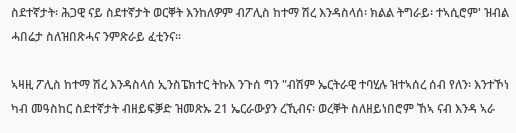ስደተኛታት፡ ሕጋዊ ናይ ስደተኛታት ወርቐት እንከለዎም ብፖሊስ ከተማ ሽረ እንዳስላሰ፡ ክልል ትግራይ፡ ተኣሲሮም' ዝብል ሓበሬታ ስለዝበጽሓና ንምጽራይ ፈቲንና።

ኣዛዚ ፖሊስ ከተማ ሽረ እንዳስላሰ ኢንስፔክተር ትኩእ ንጉሰ ግን "ብሽም ኤርትራዊ ተባሂሉ ዝተኣሰረ ሰብ የለን፡ እንተኾነ ካብ መዓስከር ስደተኛታት ብዘይፍቓድ ዝመጽኡ 21 ኤርራውያን ረኺብና፡ ወረቐት ስለዘይነበሮም ኸኣ ናብ እንዳ ኣራ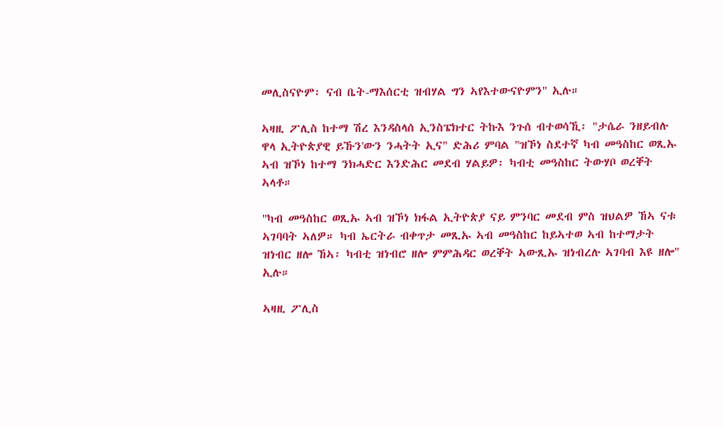መሊስናዮም፡ ናብ ቤት-ማእሰርቲ ዝብሃል ግን ኣየእተውናዮምን" ኢሉ።

ኣዛዚ ፖሊስ ከተማ ሽረ እንዳስላሰ ኢንስፔክተር ትኩእ ንጉሰ ብተወሳኺ፡ "ታሴራ ንዘይብሉ ዋላ ኢትዮጵያዊ ይኹን'ውን ንሓትት ኢና" ድሕሪ ምባል "ዝኾነ ስደተኛ ካብ መዓስከር ወጺኡ ኣብ ዝኾነ ከተማ ንክሓድር እንድሕር መደብ ሃልይዎ፡ ካብቲ መዓስከር ትውሃቦ ወረቐት ኣላቶ።

"ካብ መዓስከር ወጺኡ ኣብ ዝኾነ ክፋል ኢትዮጵያ ናይ ምንባር መደብ ምስ ዝህልዎ ኸኣ ናቱ ኣገባባት ኣለዎ። ካብ ኤርትራ ብቀጥታ መጺኡ ኣብ መዓስከር ከይኣተወ ኣብ ከተማታት ዝነብር ዘሎ ኸኣ፡ ካብቲ ዝነብሮ ዘሎ ምምሕዳር ወረቐት ኣውጺኡ ዝነብረሉ ኣገባብ እዩ ዘሎ" ኢሉ።

ኣዛዚ ፖሊስ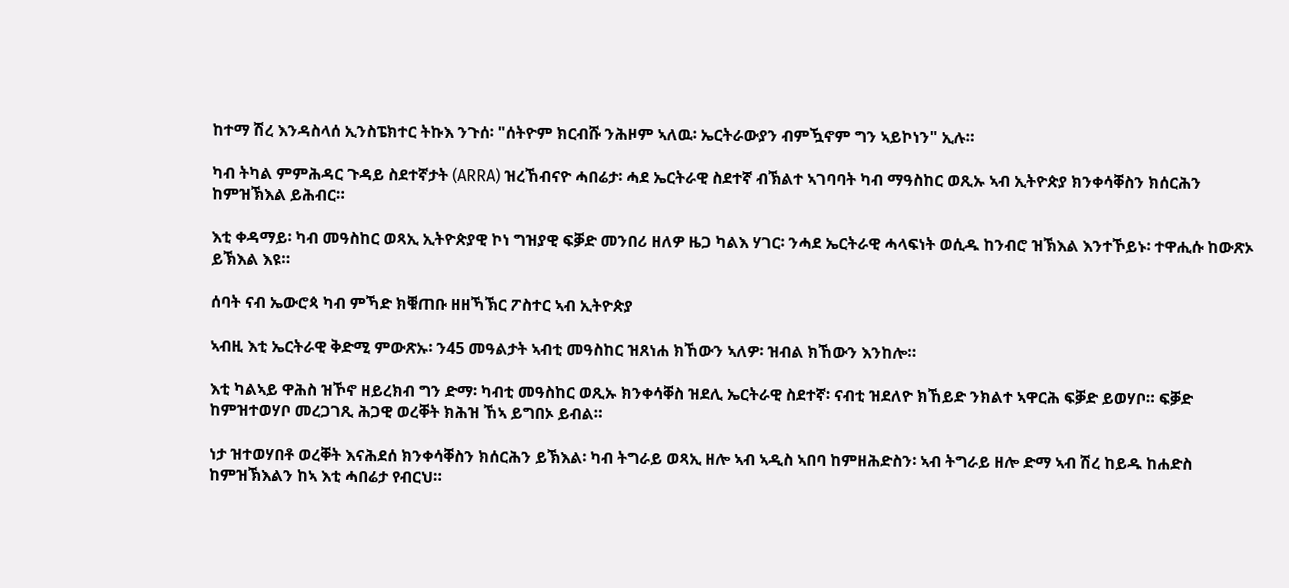ከተማ ሽረ እንዳስላሰ ኢንስፔክተር ትኩእ ንጉሰ፡ "ሰትዮም ክርብሹ ንሕዞም ኣለዉ፡ ኤርትራውያን ብምዃኖም ግን ኣይኮነን" ኢሉ።

ካብ ትካል ምምሕዳር ጉዳይ ስደተኛታት (ARRA) ዝረኸብናዮ ሓበሬታ፡ ሓደ ኤርትራዊ ስደተኛ ብኽልተ ኣገባባት ካብ ማዓስከር ወጺኡ ኣብ ኢትዮጵያ ክንቀሳቐስን ክሰርሕን ከምዝኽእል ይሕብር።

እቲ ቀዳማይ፡ ካብ መዓስከር ወጻኢ ኢትዮጵያዊ ኮነ ግዝያዊ ፍቓድ መንበሪ ዘለዎ ዜጋ ካልእ ሃገር፡ ንሓደ ኤርትራዊ ሓላፍነት ወሲዱ ከንብሮ ዝኽእል እንተኾይኑ፡ ተዋሒሱ ከውጽኦ ይኽእል እዩ።

ሰባት ናብ ኤውሮጳ ካብ ምኻድ ክቑጠቡ ዘዘኻኽር ፖስተር ኣብ ኢትዮጵያ

ኣብዚ እቲ ኤርትራዊ ቅድሚ ምውጽኡ፡ ን45 መዓልታት ኣብቲ መዓስከር ዝጸነሐ ክኸውን ኣለዎ፡ ዝብል ክኸውን እንከሎ።

እቲ ካልኣይ ዋሕስ ዝኾኖ ዘይረክብ ግን ድማ፡ ካብቲ መዓስከር ወጺኡ ክንቀሳቐስ ዝደሊ ኤርትራዊ ስደተኛ፡ ናብቲ ዝደለዮ ክኸይድ ንክልተ ኣዋርሕ ፍቓድ ይወሃቦ። ፍቓድ ከምዝተወሃቦ መረጋገጺ ሕጋዊ ወረቐት ክሕዝ ኸኣ ይግበኦ ይብል።

ነታ ዝተወሃበቶ ወረቐት እናሕደሰ ክንቀሳቐስን ክሰርሕን ይኽእል፡ ካብ ትግራይ ወጻኢ ዘሎ ኣብ ኣዲስ ኣበባ ከምዘሕድስን፡ ኣብ ትግራይ ዘሎ ድማ ኣብ ሽረ ከይዱ ከሐድስ ከምዝኽእልን ከኣ እቲ ሓበሬታ የብርህ።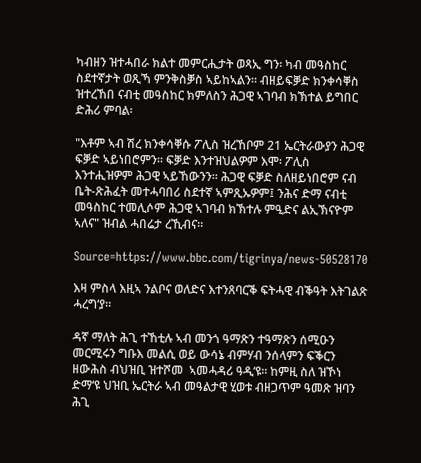ካብዘን ዝተሓበራ ክልተ መምርሒታት ወጻኢ ግን፡ ካብ መዓስከር ስደተኛታት ወጺኻ ምንቅስቓስ ኣይከኣልን። ብዘይፍቓድ ክንቀሳቐስ ዝተረኸበ ናብቲ መዓስከር ክምለስን ሕጋዊ ኣገባብ ክኽተል ይግበር ድሕሪ ምባል፡

"እቶም ኣብ ሽረ ክንቀሳቐሱ ፖሊስ ዝረኸቦም 21 ኤርትራውያን ሕጋዊ ፍቓድ ኣይነበሮምን። ፍቓድ እንተዝህልዎም እሞ፡ ፖሊስ እንተሒዝዎም ሕጋዊ ኣይኸውንን። ሕጋዊ ፍቓድ ስለዘይነበሮም ናብ ቤት-ጽሕፈት መተሓባበሪ ስደተኛ ኣምጺኡዎም፤ ንሕና ድማ ናብቲ መዓስከር ተመሊሶም ሕጋዊ ኣገባብ ክኽተሉ ምዒድና ልኢኽናዮም ኣለና" ዝብል ሓበሬታ ረኺብና።

Source=https://www.bbc.com/tigrinya/news-50528170

እዛ ምስላ እዚኣ ንልቦና ወለድና እተንጸባርቕ ፍትሓዊ ብቕዓት እትገልጽ ሓረግ‘ያ።

ዳኛ ማለት ሕጊ ተኸቲሉ ኣብ መንጎ ዓማጽን ተዓማጽን ሰሚዑን መርሚሩን ግቡእ መልሲ ወይ ውሳኔ ብምሃብ ንሰላምን ፍቕርን ዘውሕስ ብህዝቢ ዝተሾመ  ኣመሓዳሪ ዓዲ‘ዩ። ከምዚ ስለ ዝኾነ ድማ‘ዩ ህዝቢ ኤርትራ ኣብ መዓልታዊ ሂወቱ ብዘጋጥም ዓመጽ ዝባን ሕጊ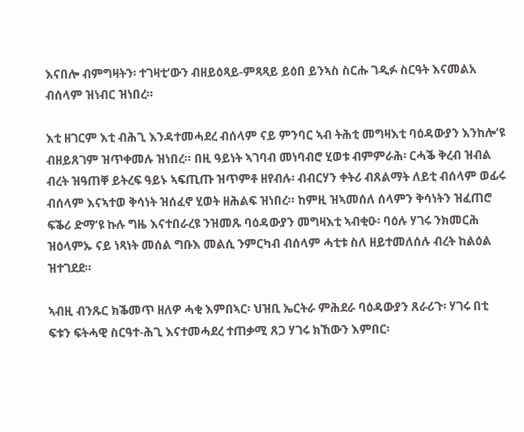እናበሎ ብምግዛትን፡ ተገዛቲ‘ውን ብዘይዕጻይ-ምጻጻይ ይዕበ ይንኣስ ስርሑ ገዲፉ ስርዓት እናመልአ ብሰላም ዝነብር ዝነበረ።

እቲ ዘገርም እቲ ብሕጊ እንዳተመሓደረ ብሰላም ናይ ምንባር ኣብ ትሕቲ መግዛእቲ ባዕዳውያን እንከሎ‘ዩ ብዘይጸገም ዝጥቀመሉ ዝነበረ። በዚ ዓይነት ኣገባብ መነባብሮ ሂወቱ ብምምራሕ፡ ርሓቕ ቅረብ ዝብል ብረት ዝዓጠቐ ይትረፍ ዓይኑ ኣፍጢጡ ዝጥምቶ ዘየብሉ፡ ብብርሃን ቀትሪ ብጸልማት ለይቲ ብሰላም ወፊሩ ብሰላም እናኣተወ ቅሳነት ዝሰፈኖ ሂወት ዘሕልፍ ዝነበረ። ከምዚ ዝኣመሰለ ሰላምን ቅሳነትን ዝፈጠሮ ፍቕሪ ድማ‘ዩ ኩሉ ግዜ እናተበራረዩ ንዝመጹ ባዕዳውያን መግዛእቲ ኣብቂዑ፡ ባዕሉ ሃገሩ ንክመርሕ ዝዕላምኡ ናይ ነጻነት መሰል ግቡእ መልሲ ንምርካብ ብሰላም ሓቲቱ ስለ ዘይተመለሰሉ ብረት ከልዕል ዝተገደደ።

ኣብዚ ብንጹር ክቕመጥ ዘለዎ ሓቂ እምበኣር፡ ህዝቢ ኤርትራ ምሕደራ ባዕዳውያን ጸራሪጉ፡ ሃገሩ በቲ ፍቱን ፍትሓዊ ስርዓተ-ሕጊ እናተመሓደረ ተጠቃሚ ጸጋ ሃገሩ ክኸውን እምበር፡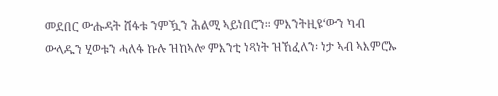መደበር ውሑዳት ሸፋቱ ንምዃን ሕልሚ ኣይነበሮን። ምእንትዚዩ‘ውን ካብ ውላዱን ሂወቱን ሓለፋ ኩሉ ዝከኣሎ ምእንቲ ነጻነት ዝኸፈለን፡ ነታ ኣብ ኣእምሮኡ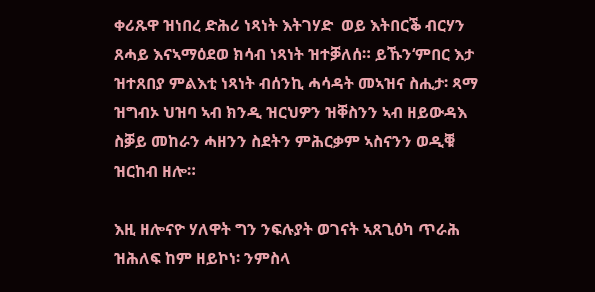ቀሪጹዋ ዝነበረ ድሕሪ ነጻነት እትገሃድ  ወይ እትበርቕ ብርሃን ጸሓይ እናኣማዕደወ ክሳብ ነጻነት ዝተቓለሰ። ይኹን‘ምበር እታ ዝተጸበያ ምልእቲ ነጻነት ብሰንኪ ሓሳዳት መኣዝና ስሒታ፡ ጻማ ዝግብኦ ህዝባ ኣብ ክንዲ ዝርህዎን ዝቐስንን ኣብ ዘይውዳእ ስቓይ መከራን ሓዘንን ስደትን ምሕርቃም ኣስናንን ወዲቑ ዝርከብ ዘሎ።

እዚ ዘሎናዮ ሃለዋት ግን ንፍሉያት ወገናት ኣጸጊዕካ ጥራሕ ዝሕለፍ ከም ዘይኮነ፡ ንምስላ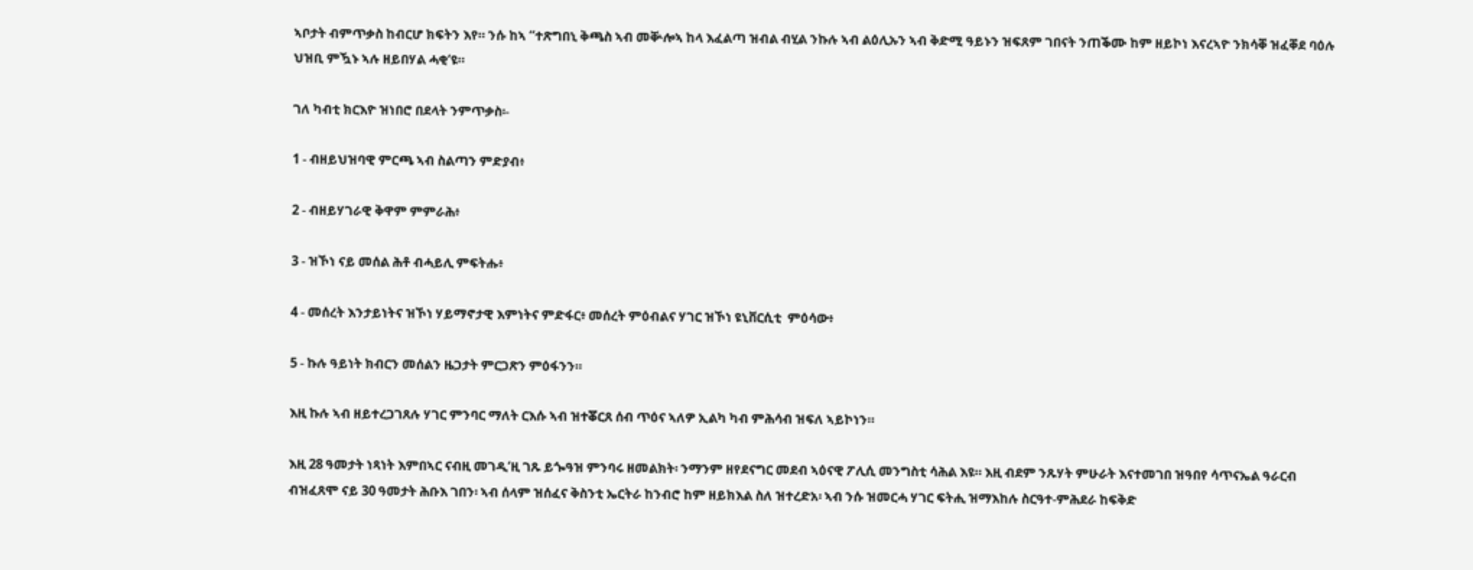ኣቦታት ብምጥቃስ ከብርሆ ክፍትን እየ። ንሱ ከኣ ‘‘ተጽግበኒ ቅጫስ ኣብ መቝሎኣ ከላ እፈልጣ ዝብል ብሂል ንኩሉ ኣብ ልዕሊኡን ኣብ ቅድሚ ዓይኑን ዝፍጸም ገበናት ንጠቕሙ ከም ዘይኮነ እናረኣዮ ንክሳቐ ዝፈቐደ ባዕሉ ህዝቢ ምዃኑ ኣሉ ዘይበሃል ሓቂ‘ዩ።

ገለ ካብቲ ክርእዮ ዝነበሮ በደላት ንምጥቃስ፡-

1 - ብዘይህዝባዊ ምርጫ ኣብ ስልጣን ምድያብ፥

2 - ብዘይሃገራዊ ቅዋም ምምራሕ፥

3 - ዝኾነ ናይ መሰል ሕቶ ብሓይሊ ምፍትሑ፥

4 - መሰረት እንታይነትና ዝኾነ ሃይማኖታዊ እምነትና ምድፋር፥ መሰረት ምዕብልና ሃገር ዝኾነ ዩኒቨርሲቲ  ምዕሳው፥

5 - ኩሉ ዓይነት ክብርን መሰልን ዜጋታት ምርጋጽን ምዕፋንን።

እዚ ኩሉ ኣብ ዘይተረጋገጸሉ ሃገር ምንባር ማለት ርእሱ ኣብ ዝተቖርጸ ሰብ ጥዕና ኣለዎ ኢልካ ካብ ምሕሳብ ዝፍለ ኣይኮነን።

እዚ 28 ዓመታት ነጻነት እምበኣር ናብዚ መገዲ‘ዚ ገጹ ይጐዓዝ ምንባሩ ዘመልክት፡ ንማንም ዘየደናግር መደብ ኣዕናዊ ፖሊሲ መንግስቲ ሳሕል እዩ። እዚ ብደም ንጹሃት ምሁራት እናተመገበ ዝዓበየ ሳጥናኤል ዓራርብ ብዝፈጸሞ ናይ 30 ዓመታት ሕቡእ ገበን፡ ኣብ ሰላም ዝሰፈና ቅስንቲ ኤርትራ ከንብሮ ከም ዘይክእል ስለ ዝተረድአ፡ ኣብ ንሱ ዝመርሓ ሃገር ፍትሒ ዝማእከሉ ስርዓተ-ምሕደራ ከፍቅድ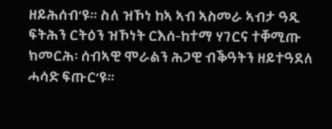ዘይሕሰብ‘ዩ። ስለ ዝኾነ ከኣ ኣብ ኣስመራ ኣብታ ዓዲ ፍትሕን ርትዕን ዝኾነት ርእሰ-ከተማ ሃገርና ተቐሚጡ ክመርሕ፡ ሰብኣዊ ሞራልን ሕጋዊ ብቕዓትን ዘይተዓደለ ሓሳድ ፍጡር‘ዩ።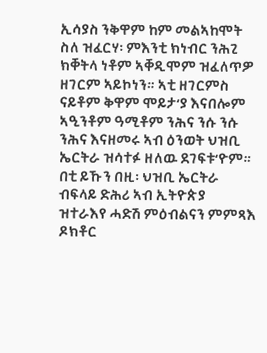ኢሳያስ ንቅዋም ከም መልኣከሞት ስለ ዝፈርሃ፡ ምእንቲ ክነብር ንሕጊ ክቐትላ ነቶም ኣቐዲሞም ዝፈለጥዎ ዘገርም ኣይኮነን። ኣቲ ዘገርምስ ናይቶም ቅዋም ሞይታ‘ያ እናበሎም ኣዒንቶም ዓሚቶም ንሕና ንሱ ንሱ ንሕና እናዘመሩ ኣብ ዕንወት ህዝቢ ኤርትራ ዝሳተፉ ዘለዉ ደገፍቱ‘ዮም። በቲ ይኹን በዚ፡ ህዝቢ ኤርትራ ብፍላይ ድሕሪ ኣብ ኢትዮጵያ ዝተራእየ ሓድሽ ምዕብልናን ምምጻእ ዶክቶር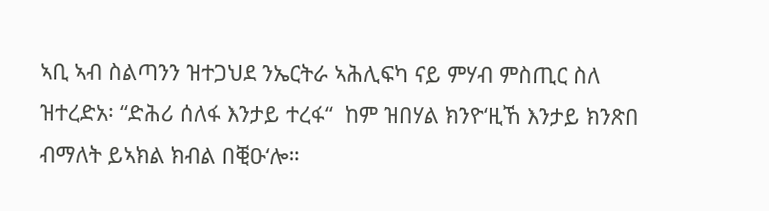ኣቢ ኣብ ስልጣንን ዝተጋህደ ንኤርትራ ኣሕሊፍካ ናይ ምሃብ ምስጢር ስለ ዝተረድአ፡ ‘‘ድሕሪ ሰለፋ እንታይ ተረፋ‘‘  ከም ዝበሃል ክንዮ‘ዚኸ እንታይ ክንጽበ ብማለት ይኣክል ክብል በቒዑ‘ሎ።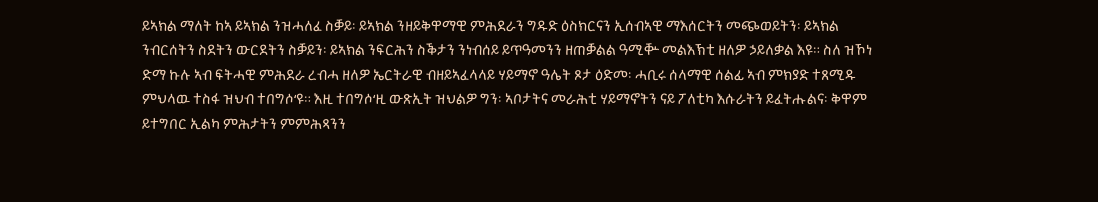ይኣክል ማለት ከኣ ይኣክል ንዝሓለፈ ስቓይ፡ ይኣክል ንዘይቅዋማዊ ምሕደራን ግዱድ ዕስክርናን ኢሰብኣዊ ማእሰርትን መጭወይትን፡ ይኣክል ንብርሰትን ስደትን ውርደትን ስቓይን፡ ይኣክል ንፍርሕን ስቕታን ንነብሰይ ይጥዓመንን ዘጠቓልል ዓሚቝ መልእኽቲ ዘለዎ ኃይለቃል እዩ። ስለ ዝኾነ ድማ ኩሉ ኣብ ፍትሓዊ ምሕደራ ረብሓ ዘለዎ ኤርትራዊ ብዘይኣፈላላይ ሃይማኖ ዓሌት ጾታ ዕድመ፡ ሓቢሩ ሰላማዊ ሰልፊ ኣብ ምክያድ ተጸሚዱ ምህላዉ ተስፋ ዝህብ ተበግሶ‘ዩ። እዚ ተበግሶ‘ዚ ውጽኢት ዝህልዎ ግን፡ ኣቦታትና መራሕቲ ሃይማኖትን ናይ ፖለቲካ እሱራትን ይፈትሑልና፡ ቅዋም ይተግበር ኢልካ ምሕታትን ምምሕጻንን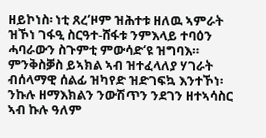ዘይኮነስ፡ ነቲ ጸረ‘ዞም ዝሕተቱ ዘለዉ ኣምራት ዝኾነ ገፋዒ ስርዓተ-ሸፋቱ ንምእላይ ተባዕን ሓባራውን ስጉምቲ ምውሳድ‘ዩ ዝግባእ። ምንቅስቓስ ይኣክል ኣብ ዝተፈላለያ ሃገራት ብሰላማዊ ሰልፊ ዝካየድ ዝድገፍኳ እንተኾነ፡ ንኩሉ ዘማእክልን ንውሽጥን ንደገን ዘተኣሳስር ኣብ ኩሉ ዓለም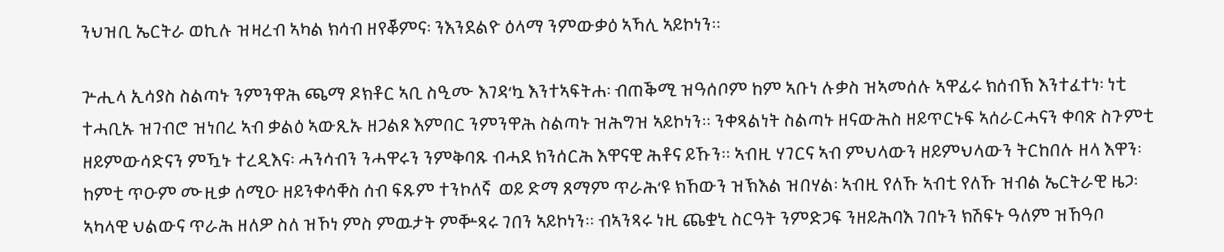ንህዝቢ ኤርትራ ወኪሉ ዝዛረብ ኣካል ክሳብ ዘየቖምና፡ ንእንደልዮ ዕላማ ንምውቃዕ ኣኻሊ ኣይኮነን።

ጕሒላ ኢሳያስ ስልጣኑ ንምንዋሕ ጫማ ዶክቶር ኣቢ ስዒሙ እገዳ‘ኳ እንተኣፍትሐ፡ ብጠቕሚ ዝዓሰቦም ከም ኣቡነ ሉቃስ ዝኣመሰሉ ኣዋፊሩ ክሰብኽ እንተፈተነ፡ ነቲ ተሓቢኡ ዝገብሮ ዝነበረ ኣብ ቃልዕ ኣውጺኡ ዘጋልጾ እምበር ንምንዋሕ ስልጣኑ ዝሕግዝ ኣይኮነን። ንቀጻልነት ስልጣኑ ዘናውሕስ ዘይጥርኑፍ ኣሰራርሓናን ቀባጽ ስጉምቲ ዘይምውሳድናን ምዃኑ ተረዲእና፡ ሓንሳብን ንሓዋሩን ንምቅባጹ ብሓደ ክንሰርሕ እዋናዊ ሕቶና ይኹን። ኣብዚ ሃገርና ኣብ ምህላውን ዘይምህላውን ትርከበሉ ዘላ እዋን፡ ከምቲ ጥዑም ሙዚቃ ሰሚዑ ዘይንቀሳቐስ ሰብ ፍጹም ተንኮለኛ  ወይ ድማ ጸማም ጥራሕ‘ዩ ክኸውን ዝኽእል ዝበሃል፡ ኣብዚ የለኹ ኣብቲ የለኹ ዝብል ኤርትራዊ ዜጋ፡ ኣካላዊ ህልውና ጥራሕ ዘለዎ ስለ ዝኾነ ምስ ምዉታት ምቝጻሩ ገበን ኣይኮነን። ብኣንጻሩ ነዚ ጨቋኒ ስርዓት ንምድጋፍ ንዘይሕባእ ገበኑን ክሽፍኑ ዓለም ዝኸዓቦ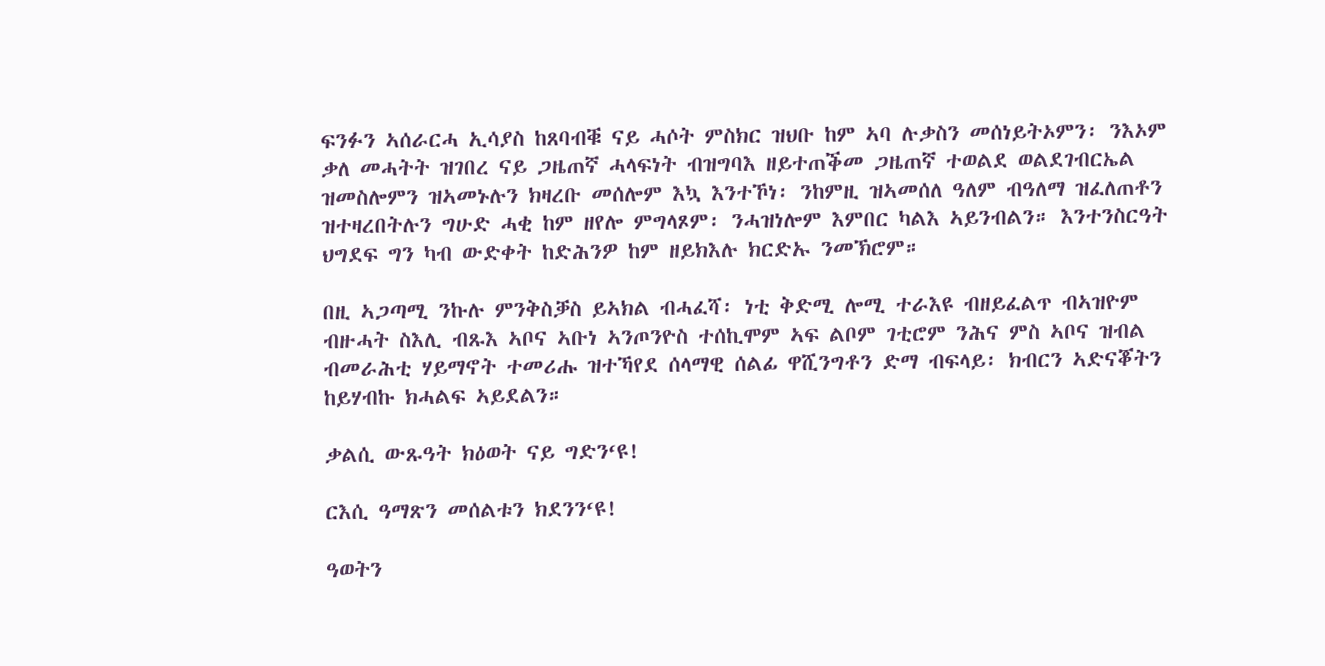ፍንፉን ኣሰራርሓ ኢሳያስ ከጸባብቑ ናይ ሓሶት ምስክር ዝህቡ ከም ኣባ ሉቃስን መሰነይትኦምን፡ ንእኦም ቃለ መሓትት ዝገበረ ናይ ጋዜጠኛ ሓላፍነት ብዝግባእ ዘይተጠቕመ ጋዜጠኛ ተወልደ ወልደገብርኤል ዝመስሎምን ዝኣመኑሉን ክዛረቡ መሰሎም እኳ እንተኾነ፡ ንከምዚ ዝኣመሰለ ዓለም ብዓለማ ዝፈለጠቶን ዝተዛረበትሉን ግሁድ ሓቂ ከም ዘየሎ ምግላጾም፡ ንሓዝነሎም እምበር ካልእ ኣይንብልን። እንተንስርዓት ህግደፍ ግን ካብ ውድቀት ከድሕንዎ ከም ዘይክእሉ ክርድኡ ንመኽሮም።

በዚ ኣጋጣሚ ንኩሉ ምንቅስቓስ ይኣክል ብሓፈሻ፡ ነቲ ቅድሚ ሎሚ ተራእዩ ብዘይፈልጥ ብኣዝዮም ብዙሓት ስእሊ ብጹእ ኣቦና ኣቡነ ኣንጦንዮስ ተሰኪሞም ኣፍ ልቦም ገቲሮም ንሕና ምስ ኣቦና ዝብል ብመራሕቲ ሃይማኖት ተመሪሑ ዝተኻየደ ሰላማዊ ሰልፊ ዋሺንግቶን ድማ ብፍላይ፡ ክብርን ኣድናቖትን ከይሃብኩ ክሓልፍ ኣይደልን።

ቃልሲ ውጹዓት ክዕወት ናይ ግድን‘ዩ!

ርእሲ ዓማጽን መሰልቱን ክደንን‘ዩ!

ዓወትን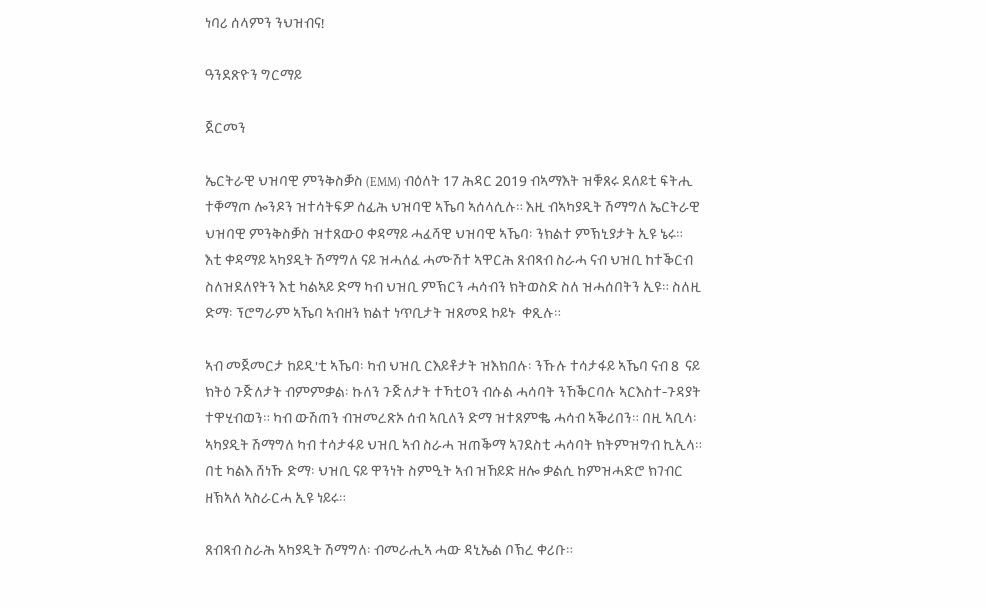ነባሪ ሰላምን ንህዝብና!

ዓንደጽዮን ግርማይ

ጀርመን

ኤርትራዊ ህዝባዊ ምንቅስቓስ (EMM) ብዕለት 17 ሕዳር 2019 ብኣማእት ዝቑጸሩ ደለይቲ ፍትሒ ተቐማጦ ሎንዶን ዝተሳትፍዎ ሰፊሕ ህዝባዊ ኣኼባ ኣሰላሲሉ። እዚ ብኣካያዲት ሽማግለ ኤርትራዊ ህዝባዊ ምንቅስቓስ ዝተጸውዐ ቀዳማይ ሓፈሻዊ ህዝባዊ ኣኼባ፡ ንክልተ ምኽኒያታት ኢዩ ኔሩ። እቲ ቀዳማይ ኣካያዲት ሽማግለ ናይ ዝሓለፈ ሓሙሽተ ኣዋርሕ ጸብጻብ ስራሓ ናብ ህዝቢ ከተቕርብ ስለዝደለየትን እቲ ካልኣይ ድማ ካብ ህዝቢ ምኽርን ሓሳብን ክትወስድ ስለ ዝሓሰበትን ኢዩ። ስለዚ ድማ፡ ፕሮግራም ኣኼባ ኣብዘን ክልተ ነጥቢታት ዝጸመደ ኮይኑ  ቀጺሉ።

ኣብ መጀመርታ ከይዲ'ቲ ኣኼባ፡ ካብ ህዝቢ ርእይቶታት ዝእክበሉ፡ ንኹሉ ተሳታፋይ ኣኼባ ናብ 8  ናይ ክትዕ ጉጅለታት ብምምቃል፡ ኩለን ጉጅለታት ተኻቲዐን ብሱል ሓሳባት ንኸቕርባሉ ኣርእስተ-ጉዳያት ተዋሂብወን። ካብ ውሽጠን ብዝመረጽኦ ሰብ ኣቢለን ድማ ዝተጸምቈ ሓሳብ ኣቕሪበን። በዚ ኣቢላ፡ ኣካያዲት ሽማግለ ካብ ተሳታፋይ ህዝቢ ኣብ ስራሓ ዝጠቕማ ኣገደስቲ ሓሳባት ክትምዝግብ ኪኢላ። በቲ ካልእ ሸነኹ ድማ፡ ህዝቢ ናይ ዋንነት ስምዒት ኣብ ዝኸይድ ዘሎ ቃልሲ ከምዝሓድሮ ክገብር ዘኽኣለ ኣስራርሓ ኢዩ ነይሩ።

ጸብጻብ ስራሕ ኣካያዲት ሽማግለ፡ ብመራሒኣ ሓው ዳኒኤል ቦኽረ ቀሪቡ።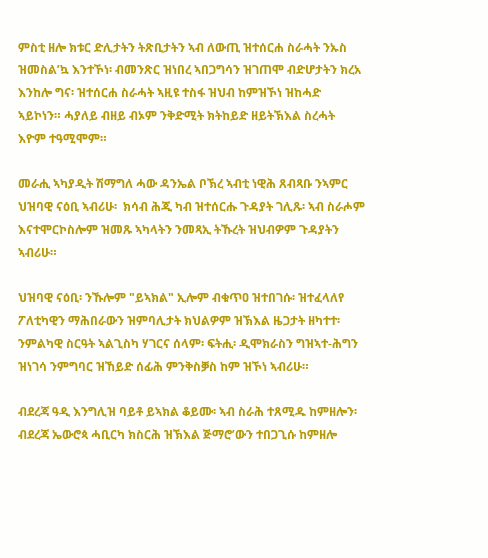ምስቲ ዘሎ ክቱር ድሊታትን ትጽቢታትን ኣብ ለውጢ ዝተሰርሐ ስራሓት ንኡስ ዝመስል’ኳ እንተኾነ፡ ብመንጽር ዝነበረ ኣበጋግሳን ዝገጠሞ ብድሆታትን ክረአ እንከሎ ግና፡ ዝተሰርሐ ስራሓት ኣዚዩ ተስፋ ዝህብ ከምዝኾነ ዝከሓድ ኣይኮነን። ሓያለይ ብዘይ ብኦም ንቅድሚት ክትከይድ ዘይትኽእል ስረሓት እዮም ተዓሚሞም።

መራሒ ኣካያዲት ሽማግለ ሓው ዳንኤል ቦኽረ ኣብቲ ነዊሕ ጸብጻቡ ንኣምር ህዝባዊ ናዕቢ ኣብሪሁ፡  ክሳብ ሕጂ ካብ ዝተሰርሑ ጉዳያት ገሊጹ፡ ኣብ ስራሖም እናተሞርኮስሎም ዝመጹ ኣካላትን ንመጻኢ ትኹረት ዝህብዎም ጉዳያትን ኣብሪሁ።

ህዝባዊ ናዕቢ፡ ንኹሎም "ይኣክል" ኢሎም ብቁጥዐ ዝተበገሱ፡ ዝተፈላለየ ፖለቲካዊን ማሕበራውን ዝምባሊታት ክህልዎም ዝኽእል ዜጋታት ዘካተተ፡ ንምልካዊ ስርዓት ኣልጊስካ ሃገርና ሰላም፡ ፍትሒ፡ ዲሞክራስን ግዝኣተ-ሕግን ዝነገሳ ንምግባር ዝኸይድ ሰፊሕ ምንቅስቓስ ከም ዝኾነ ኣብሪሁ።

ብደረጃ ዓዲ እንግሊዝ ባይቶ ይኣክል ቆይሙ፡ ኣብ ስራሕ ተጸሚዱ ከምዘሎን፡ ብደረጃ ኤውሮጳ ሓቢርካ ክስርሕ ዝኽእል ጅማሮ’ውን ተበጋጊሱ ከምዘሎ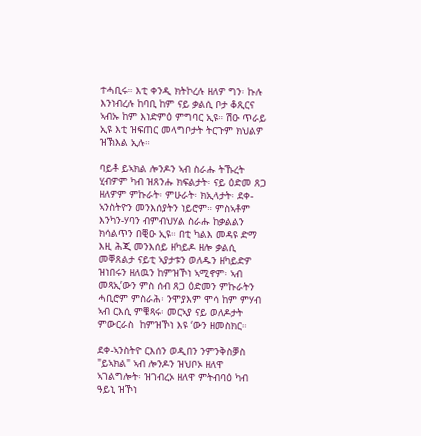ተሓቢሩ። እቲ ቀንዲ ክትኮረሉ ዘለዎ ግን፡ ኩሉ እንነብረሉ ከባቢ ከም ናይ ቃልሲ ቦታ ቆጺርና ኣብኡ ከም እነድምዕ ምግባር ኢዩ። ሽዑ ጥራይ ኢዩ እቲ ዝፍጠር መላግቦታት ትርጉም ክህልዎ ዝኽእል ኢሉ።

ባይቶ ይኣክል ሎንዶን ኣብ ስራሑ ትኹረት ሂብዎም ካብ ዝጸንሑ ክፍልታት፡ ናይ ዕድመ ጸጋ ዘለዎም ምኩራት፡ ምሁራት፡ ክኢላታት፡ ደቀ-ኣንስትዮን መንእሰያትን ነይሮም። ምስኣቶም እንካን-ሃባን ብምብህሃል ስራሑ ከቃልልን ክሳልጥን በቒዑ ኢዩ። በቲ ካልእ መዳዩ ድማ እዚ ሕጂ መንእሰይ ዘካይዶ ዘሎ ቃልሲ መቐጸልታ ናይቲ ኣያታቱን ወለዱን ዘካይድዎ ዝነበሩን ዘለዉን ከምዝኾነ ኣሚኖም፡ ኣብ መጻኢ’ውን ምስ ሰብ ጸጋ ዕድመን ምኩራትን ሓቢሮም ምስራሕ፡ ንሞያእም ሞሳ ከም ምሃብ ኣብ ርእሲ ምቑጻሩ፡ መርኣያ ናይ ወለዶታት ምውርራስ  ከምዝኾነ እዩ ‘ውን ዘመስክር።

ደቀ-ኣንስትዮ ርእሰን ወዲበን ንምንቅስቓስ  "ይኣክል" ኣብ ሎንዶን ዝህቦኦ ዘለዋ ኣገልግሎት፡ ዝገብረኦ ዘለዋ ምትብባዕ ካብ ዓይኒ ዝኾነ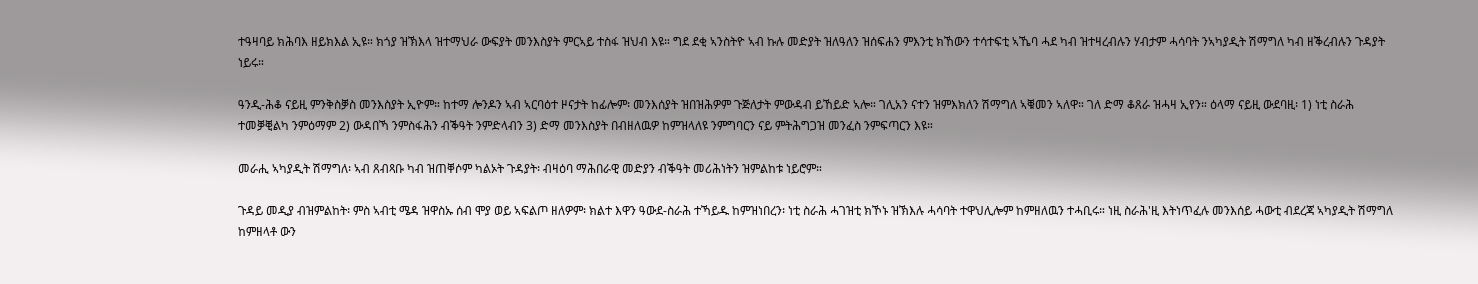ተዓዛባይ ክሕባእ ዘይክእል ኢዩ። ክጎያ ዝኽእላ ዝተማህራ ውፍያት መንእስያት ምርኣይ ተስፋ ዝህብ እዩ። ግደ ደቂ ኣንስትዮ ኣብ ኩሉ መድያት ዝለዓለን ዝሰፍሐን ምእንቲ ክኸውን ተሳተፍቲ ኣኼባ ሓደ ካብ ዝተዛረብሉን ሃብታም ሓሳባት ንኣካያዲት ሽማግለ ካብ ዘቕረብሉን ጉዳያት ነይሩ።

ዓንዲ-ሕቆ ናይዚ ምንቅስቓስ መንእስያት ኢዮም። ከተማ ሎንዶን ኣብ ኣርባዕተ ዞናታት ከፊሎም፡ መንእሰያት ዝበዝሕዎም ጉጅለታት ምውዳብ ይኸይድ ኣሎ። ገሊአን ናተን ዝምእክለን ሽማግለ ኣቑመን ኣለዋ። ገለ ድማ ቆጸራ ዝሓዛ ኢየን። ዕላማ ናይዚ ውደባዚ፡ 1) ነቲ ስራሕ ተመቓቒልካ ንምዕማም 2) ውዳበኻ ንምስፋሕን ብቕዓት ንምድላብን 3) ድማ መንእስያት በብዘለዉዎ ከምዝላለዩ ንምግባርን ናይ ምትሕግጋዝ መንፈስ ንምፍጣርን እዩ።

መራሒ ኣካያዲት ሽማግለ፡ ኣብ ጸብጻቡ ካብ ዝጠቐሶም ካልኦት ጉዳያት፡ ብዛዕባ ማሕበራዊ መድያን ብቕዓት መሪሕነትን ዝምልከቱ ነይሮም።

ጉዳይ መዲያ ብዝምልከት፡ ምስ ኣብቲ ሜዳ ዝዋስኡ ሰብ ሞያ ወይ ኣፍልጦ ዘለዎም፡ ክልተ እዋን ዓውደ-ስራሕ ተኻይዱ ከምዝነበረን፡ ነቲ ስራሕ ሓገዝቲ ክኾኑ ዝኽእሉ ሓሳባት ተዋህሊሎም ከምዘለዉን ተሓቢሩ። ነዚ ስራሕ'ዚ እትነጥፈሉ መንእሰይ ሓውቲ ብደረጃ ኣካያዲት ሽማግለ ከምዘላቶ ውን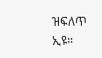ዝፍለጥ ኢዩ።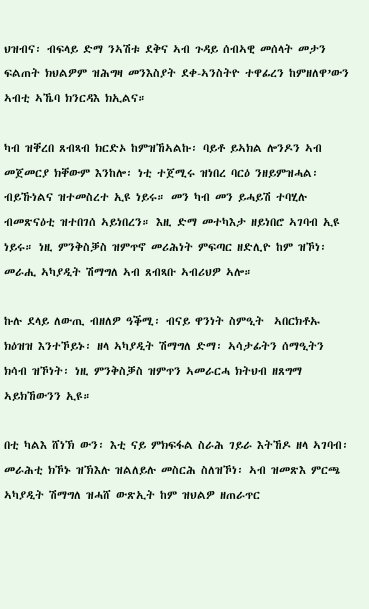ህዝብና፡ ብፍላይ ድማ ንኣሽቱ ደቅና ኣብ ጉዳይ ሰብኣዊ መሰላት መታን ፍልጠት ክህልዎም ዝሕግዛ መንእስያት ደቀ-ኣንስትዮ ተዋፊረን ከምዘለዋ’ውን ኣብቲ ኣኼባ ክንርዳእ ክኢልና።

ካብ ዝቐረበ ጸብጻብ ክርድኦ ከምዝኸኣልኩ፡ ባይቶ ይኣክል ሎንዶን ኣብ መጀመርያ ክቐውም እንከሎ፡ ነቲ ተጀሚሩ ዝነበረ ባርዕ ንዘይምዝሓል፡ ብይኹነልና ዝተመስረተ ኢዩ ነይሩ። መን ካብ መን ይሓይሽ ተባሂሉ ብመጽናዕቲ ዝተበገሰ ኣይነበረን። እዚ ድማ መተካእታ ዘይነበሮ ኣገባብ ኢዩ ነይሩ። ነዚ ምንቅስቓስ ዝምጥኖ መሪሕነት ምፍጣር ዘድሊዮ ከም ዝኾነ፡ መራሒ ኣካያዲት ሽማግለ ኣብ ጸብጻቡ ኣብሪህዎ ኣሎ።

ኩሉ ደላይ ለውጢ ብዘለዎ ዓቕሚ፡ ብናይ ዋንነት ስምዒት  ኣበርክቶኡ ክዕዝዝ እንተኾይኑ፡ ዘላ ኣካያዲት ሽማግለ ድማ፡ ኣሳታፊትን ሰማዒትን ክሳብ ዝኾነት፡ ነዚ ምንቅስቓስ ዝምጥን ኣመራርሓ ክትህብ ዘጸግማ ኣይክኸውንን ኢዩ።

በቲ ካልእ ሸነኽ ውን፡ እቲ ናይ ምክፍፋል ስራሕ ገይራ እትኸዶ ዘላ ኣገባብ፡ መራሕቲ ክኾኑ ዝኽእሉ ዝልለይሉ መስርሕ ስለዝኾነ፡ ኣብ ዝመጽእ ምርጫ ኣካያዲት ሽማግለ ዝሓሸ ውጽኢት ከም ዝህልዎ ዘጠራጥር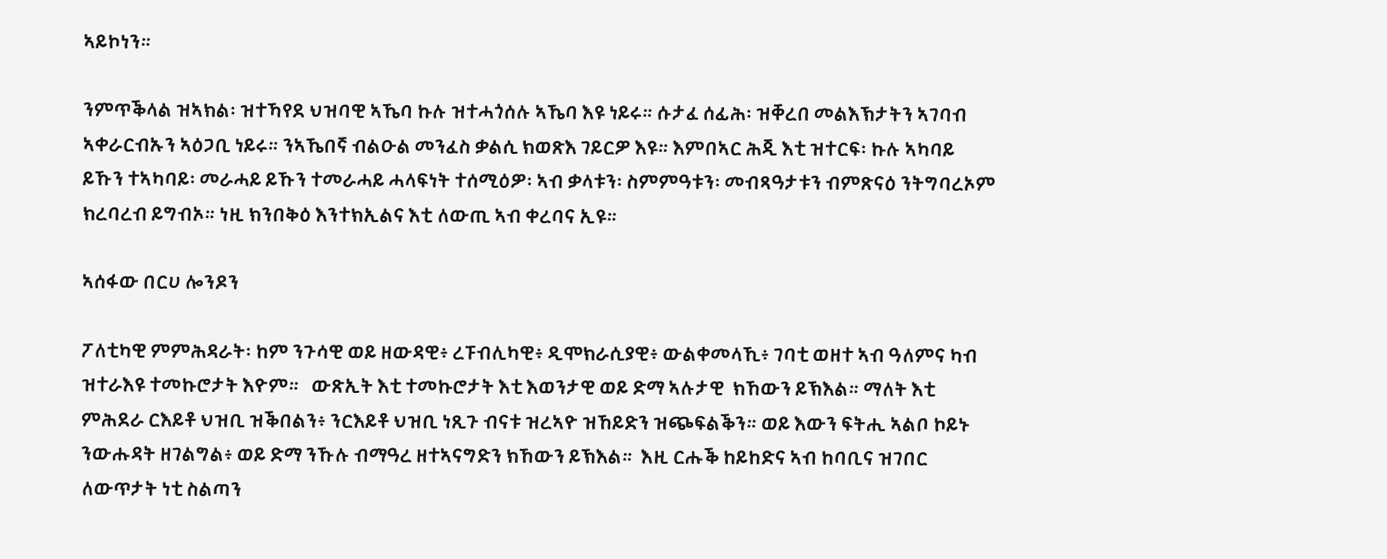ኣይኮነን።

ንምጥቕላል ዝኣክል፡ ዝተኻየደ ህዝባዊ ኣኼባ ኩሉ ዝተሓጎሰሉ ኣኼባ እዩ ነይሩ። ሱታፈ ሰፊሕ፡ ዝቐረበ መልእኽታትን ኣገባብ ኣቀራርብኡን ኣዕጋቢ ነይሩ። ንኣኼበኛ ብልዑል መንፈስ ቃልሲ ክወጽእ ገይርዎ እዩ። እምበኣር ሕጂ እቲ ዝተርፍ፡ ኩሉ ኣካባይ ይኹን ተኣካባይ፡ መራሓይ ይኹን ተመራሓይ ሓላፍነት ተሰሚዕዎ፡ ኣብ ቃላቱን፡ ስምምዓቱን፡ መብጻዓታቱን ብምጽናዕ ንትግባረኦም ክረባረብ ይግብኦ። ነዚ ክንበቅዕ እንተክኢልና እቲ ለውጢ ኣብ ቀረባና ኢዩ።

ኣሰፋው በርሀ ሎንዶን

ፖለቲካዊ ምምሕዳራት፡ ከም ንጉሳዊ ወይ ዘውዳዊ፥ ረፑብሊካዊ፥ ዲሞክራሲያዊ፥ ውልቀመላኺ፥ ገባቲ ወዘተ ኣብ ዓለምና ካብ ዝተራእዩ ተመኩሮታት እዮም።   ውጽኢት እቲ ተመኩሮታት እቲ እወንታዊ ወይ ድማ ኣሉታዊ  ክኸውን ይኽእል። ማለት እቲ ምሕደራ ርእይቶ ህዝቢ ዝቕበልን፥ ንርእይቶ ህዝቢ ነጺጉ ብናቱ ዝረኣዮ ዝኸይድን ዝጭፍልቕን። ወይ እውን ፍትሒ ኣልቦ ኮይኑ ንውሑዳት ዘገልግል፥ ወይ ድማ ንኹሉ ብማዓረ ዘተኣናግድን ክኸውን ይኽእል።  እዚ ርሑቕ ከይከድና ኣብ ከባቢና ዝገበር ለውጥታት ነቲ ስልጣን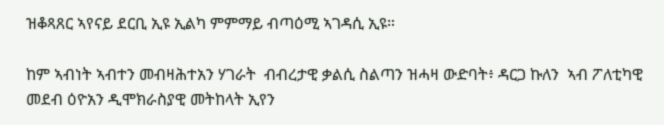ዝቆጻጸር ኣየናይ ደርቢ ኢዩ ኢልካ ምምማይ ብጣዕሚ ኣገዳሲ ኢዩ።

ከም ኣብነት ኣብተን መብዛሕተአን ሃገራት  ብብረታዊ ቃልሲ ስልጣን ዝሓዛ ውድባት፥ ዳርጋ ኩለን  ኣብ ፖለቲካዊ መደብ ዕዮአን ዲሞክራስያዊ መትከላት ኢየን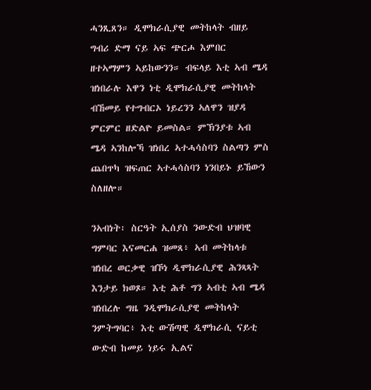ሓንጺጸን። ዲሞክራሲያዊ መትከላት ብዘይ ግብሪ ድማ ናይ ኣፍ ጭርሖ እምበር ዘተኣማምን ኣይከውንን። ብፍላይ እቲ ኣብ ሜዳ ዝነበራሉ እዋን ነቲ ዲሞክራሲያዊ መትከላት ብኸመይ የተግብርኦ ነይረንን ኣለዋን ዝያዳ ምርምር ዘድልዮ ይመስል። ምኽንያቱ ኣብ ሜዳ ኣንከሎኻ ዝነበረ ኣተሓሳስባን ስልጣን ምስ ጨበጥካ ዝፍጠር ኣተሓሳስባን ነንበይኑ ይኸውን ስለዘሎ።

ንኣብነት፡ ስርዓት ኢሰያስ ንውድብ ህዝባዊ ግምባር እናመርሐ ዝመጸ፥ ኣብ መትከላቱ ዝነበረ ወርቃዊ ዝኾነ ዲሞክራሲያዊ ሕንጻጻት እንታይ ክወጾ። እቲ ሕቶ ግን ኣብቲ ኣብ ሜዳ ዝነበረሉ ግዜ ንዲሞክራሲያዊ መትከላት ንምትግባር፥ እቲ ውሽጣዊ ዲሞክራሲ ናይቲ ውድብ ከመይ ነይሩ ኢልና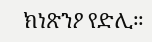ክነጽንዖ የድሊ።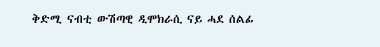ቅድሚ ናብቲ ውሽጣዊ ዲሞክራሲ ናይ ሓደ ሰልፊ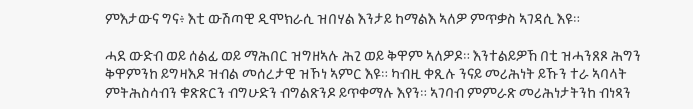ምእታውና ግና፥ እቲ ውሽጣዊ ዲሞክራሲ ዝበሃል እንታይ ከማልእ ኣለዎ ምጥቃስ ኣገዳሲ እዩ።

ሓደ ውድብ ወይ ሰልፊ ወይ ማሕበር ዝግዘኣሉ ሕጊ ወይ ቅዋም ኣለዎዶ። እንተልይዎኸ በቲ ዝሓንጸጾ ሕግን ቅዋምንከ ይግዛእዶ ዝብል መሰረታዊ ዝኾነ ኣምር እዩ። ካብዚ ቀጺሉ ንናይ መሪሕነት ይኹን ተራ ኣባላት ምትሕስሳብን ቁጽጽርን ብግሁድን ብግልጽንዶ ይጥቀማሉ እየን። ኣገባብ ምምራጽ መሪሕነታትንከ ብነጻን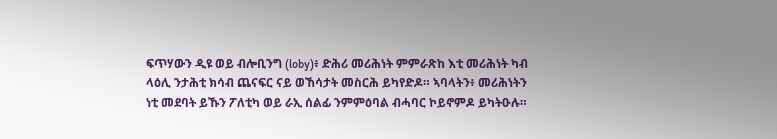ፍጥሃውን ዲዩ ወይ ብሎቢንግ (loby)፥ ድሕሪ መሪሕነት ምምራጽከ እቲ መሪሕነት ካብ ላዕሊ ንታሕቲ ክሳብ ጨናፍር ናይ ወኸሳታት መስርሕ ይካየድዶ። ኣባላትን፥ መሪሕነትን  ነቲ መደባት ይኹን ፖለቲካ ወይ ራኢ ሰልፊ ንምምዕባል ብሓባር ኮይኖምዶ ይካትዑሉ።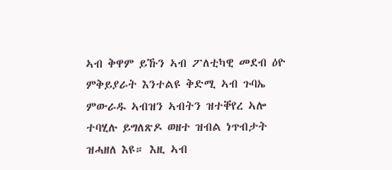ኣብ ቅዋም ይኹን ኣብ ፖለቲካዊ መደብ ዕዮ ምቅይያራት እንተልዩ ቅድሚ ኣብ ጉባኤ ምውራዱ ኣብዝን ኣብትን ዝተቐየረ ኣሎ ተባሂሉ ይግለጽዶ ወዘተ ዝብል ነጥብታት ዝሓዘለ እዩ። እዚ ኣብ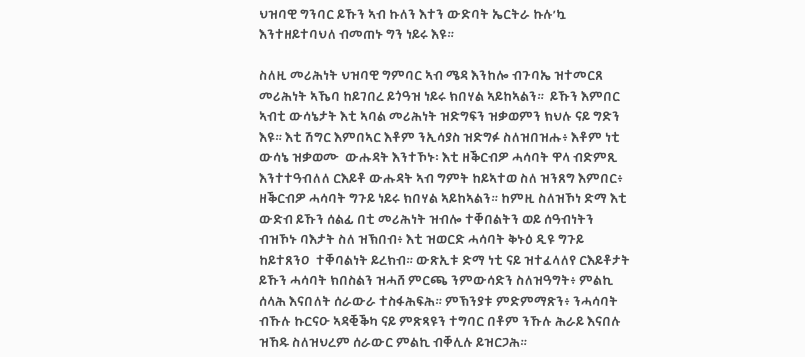ህዝባዊ ግንባር ይኹን ኣብ ኩለን እተን ውድባት ኤርትራ ኩሉ’ኳ እንተዘይተባህለ ብመጠኑ ግን ነይሩ እዩ።

ስለዚ መሪሕነት ህዝባዊ ግምባር ኣብ ሜዳ እንከሎ ብጉባኤ ዝተመርጸ መሪሕነት ኣኼባ ከይገበረ ይጎዓዝ ነይሩ ክበሃል ኣይከኣልን።  ይኹን እምበር ኣብቲ ውሳኔታት እቲ ኣባል መሪሕነት ዝድግፍን ዝቃወምን ክህሉ ናይ ግድን እዩ። እቲ ሽግር እምበኣር እቶም ንኢሳያስ ዝድግፉ ስለዝበዝሑ፥ እቶም ነቲ ውሳኔ ዝቃወሙ  ውሑዳት እንተኾኑ፡ እቲ ዘቕርብዎ ሓሳባት ዋላ ብድምጺ እንተተዓብለለ ርእይቶ ውሑዳት ኣብ ግምት ከይኣተወ ስለ ዝንጸግ እምበር፥ ዘቕርብዎ ሓሳባት ግጉይ ነይሩ ክበሃል ኣይከኣልን። ከምዚ ስለዝኾነ ድማ እቲ ውድብ ይኹን ሰልፊ በቲ መሪሕነት ዝብሎ ተቐበልትን ወይ ሰዓብነትን ብዝኾኑ ባእታት ስለ ዝኽበብ፥ እቲ ዝወርድ ሓሳባት ቅኑዕ ዲዩ ግጉይ ከይተጸንዐ  ተቐባልነት ይረክብ። ውጽኢቱ ድማ ነቲ ናይ ዝተፈላለየ ርእይቶታት ይኹን ሓሳባት ክበስልን ዝሓሸ ምርጫ ንምውሳድን ስለዝዓግት፥ ምልኪ ሰላሕ እናበለት ሰራውራ ተስፋሕፍሕ። ምኽንያቱ ምድምማጽን፥ ንሓሳባት ብኹሉ ኩርናዑ ኣዳቒቕካ ናይ ምጽጻዩን ተግባር በቶም ንኹሉ ሕራይ እናበሉ ዝኸዱ ስለዝህረም ሰራውር ምልኪ ብቐሊሉ ይዝርጋሕ።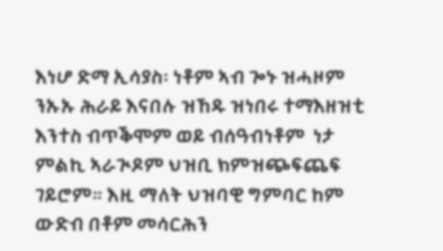እነሆ ድማ ኢሳያስ፡ ነቶም ኣብ ጐኑ ዝሓዞም ንኡኡ ሕራይ እናበሉ ዝኸዱ ዝነበሩ ተማእዘዝቲ እንተስ ብጥቕሞም ወይ ብሰዓብነቶም  ነታ ምልኪ ኣራጒዶም ህዝቢ ክምዝጭፍጨፍ ገይሮም። እዚ ማለት ህዝባዊ ግምባር ከም ውድብ በቶም መሳርሕን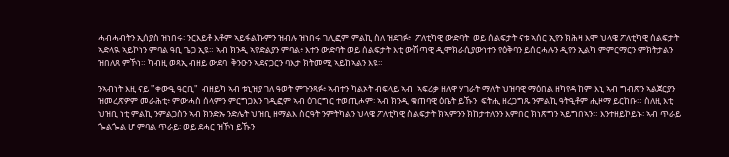ሓብሓብትን ኢሰያስ ዝነበሩ፡ ንርእይቶ እቶም ኣይፋልኩምን ዝብሉ ዝነበሩ ገሊፎም ምልኪ ስለ ዝደገፉ፥  ፖለቲካዊ ውድባት  ወይ ሰልፍታት ናቱ ኣሰር ኢየን ክሕዛ እሞ ህላዌ ፖለቲካዊ ሰልፍታት ኣድላዪ ኣይኮነን ምባል ዓቢ ጌጋ ኢዩ። ኣብ ክንዲ ኣየድልያን ምባል፥ እተን ውድባት ወይ ሰልፍታት እቲ ውሽጣዊ ዲሞክራሲያውነተን የዕቅባን ይሰርሓሉን ዲየን ኢልካ ምምርማርን ምክትታልን ዝበለጸ ምኾነ። ካብዚ ወጻኢ ብዘይ ውደባ  ቅንዑን ኣደናጋርን ባእታ ክትመሚ ኣይከኣልን እዩ።

ንኣብነት እዚ ናይ "ቀውዒ ዓርቢ"  ብዘይካ ኣብ ቱኒዝያ ገለ ዓወት ምጉንጻፉ፥ ኣብተን ካልኦት ብፍላይ ኣብ  ኣፍሪቃ ዘለዋ ሃገራት ማለት ህዝባዊ ማዕበል ዘካየዳ ከም እኒ ኣብ ግብጽን ኣልጀርያን ዝመረጽዎም መራሕቲ፥ ምውሓስ ሰላምን ምርግጋእን ገዲፎም ኣብ ዕገርግር ተወጢሖም፡ ኣብ ክንዲ ቁጠባዊ ዕቤት ይኹን  ፍትሒ ዘረጋግጹ ንምልኪ ዓትዒቶም ሒዞማ ይርከቡ። ስለዚ እቲ ህዝቢ ነቲ ምልኪ ንምልጋስን ኣብ ክንድኡ ንድሌት ህዝቢ ዘማልእ ስርዓት ንምትካልን ህላዌ ፖለቲካዊ ስልፍታት ክኣምንን ክከታተለንን እምበር ክነጽግን ኣይግበኣን። እንተዘይኮይኑ፡ ኣብ ጥራይ ጐልጐል ሆ ምባል ጥራይ፡ ወይ ደሓር ዝኾነ ይኹን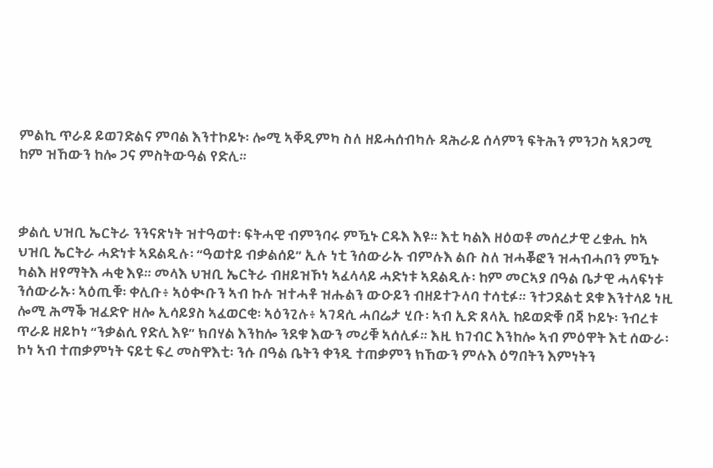ምልኪ ጥራይ ይወገድልና ምባል እንተኮይኑ፡ ሎሚ ኣቐዲምካ ስለ ዘይሓሰብካሉ ዳሕራይ ሰላምን ፍትሕን ምንጋስ ኣጸጋሚ ከም ዝኸውን ከሎ ጋና ምስትውዓል የድሊ።



ቃልሲ ህዝቢ ኤርትራ ንንናጽነት ዝተዓወተ፡ ፍትሓዊ ብምንባሩ ምዃኑ ርዱእ እዩ። እቲ ካልእ ዘዕወቶ መሰረታዊ ረቋሒ ከኣ ህዝቢ ኤርትራ ሓድነቱ ኣደልዲሉ፡ “ዓወተይ ብቃልሰይ” ኢሉ ነቲ ንሰውራኡ ብምሉእ ልቡ ስለ ዝሓቖፎን ዝሓብሓቦን ምዃኑ ካልእ ዘየማትእ ሓቂ እዩ። መላእ ህዝቢ ኤርትራ ብዘይዝኾነ ኣፈላላይ ሓድነቱ ኣደልዲሉ፡ ከም መርኣያ በዓል ቤታዊ ሓላፍነቱ ንሰውራኡ፡ ኣዕጢቑ፡ ቀሊቡ፥ ኣዕቊቡን ኣብ ኩሉ ዝተሓቶ ዝሑልን ውዑይን ብዘይተጉላባ ተሳቲፉ። ንተጋደልቲ ደቁ እንተላይ ነዚ ሎሚ ሕማቕ ዝፈድዮ ዘሎ ኢሳይያስ ኣፈወርቂ፡ ኣዕንጊሉ፥ ኣገዳሲ ሓበሬታ ሂቡ፡ ኣብ ኢድ ጸላኢ ከይወድቑ በጃ ኮይኑ፡ ንብረቱ ጥራይ ዘይኮነ “ንቃልሲ የድሊ እዩ” ክበሃል እንከሎ ንደቁ እውን መሪቑ ኣሰሊፉ። እዚ ክገብር እንከሎ ኣብ ምዕዋት እቲ ሰውራ፡ ኮነ ኣብ ተጠቃምነት ናይቲ ፍረ መስዋእቲ፡ ንሱ በዓል ቤትን ቀንዲ ተጠቃምን ክኸውን ምሉእ ዕግበትን እምነትን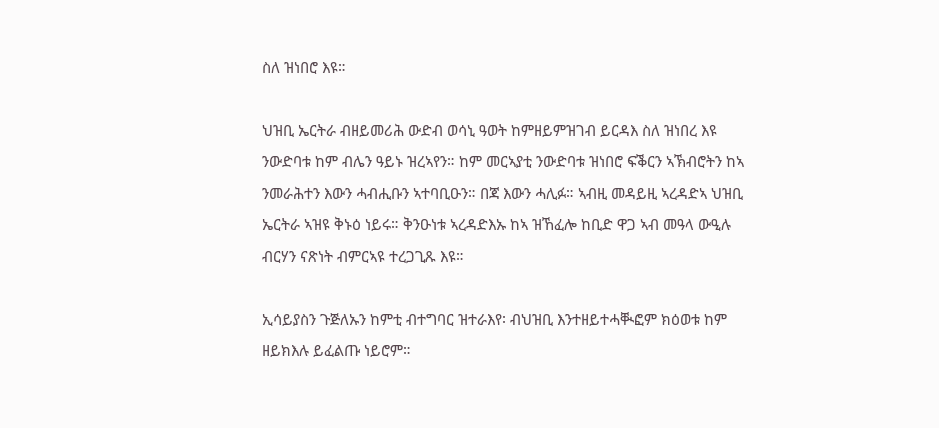ስለ ዝነበሮ እዩ።

ህዝቢ ኤርትራ ብዘይመሪሕ ውድብ ወሳኒ ዓወት ከምዘይምዝገብ ይርዳእ ስለ ዝነበረ እዩ ንውድባቱ ከም ብሌን ዓይኑ ዝረኣየን። ከም መርኣያቲ ንውድባቱ ዝነበሮ ፍቕርን ኣኽብሮትን ከኣ ንመራሕተን እውን ሓብሒቡን ኣተባቢዑን። በጃ እውን ሓሊፉ። ኣብዚ መዳይዚ ኣረዳድኣ ህዝቢ ኤርትራ ኣዝዩ ቅኑዕ ነይሩ። ቅንዑነቱ ኣረዳድእኡ ከኣ ዝኸፈሎ ከቢድ ዋጋ ኣብ መዓላ ውዒሉ ብርሃን ናጽነት ብምርኣዩ ተረጋጊጹ እዩ።

ኢሳይያስን ጉጅለኡን ከምቲ ብተግባር ዝተራእየ፡ ብህዝቢ እንተዘይተሓቚፎም ክዕወቱ ከም ዘይክእሉ ይፈልጡ ነይሮም።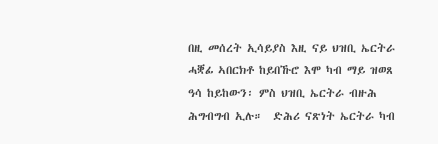በዚ መሰረት ኢሳይያስ እዚ ናይ ህዝቢ ኤርትራ ሓቛፊ ኣበርክቶ ከይበኹሮ እሞ ካብ ማይ ዝወጸ ዓሳ ከይከውን፡ ምስ ህዝቢ ኤርትራ ብዙሕ ሕግብግብ ኢሉ።  ድሕሪ ናጽነት ኤርትራ ካብ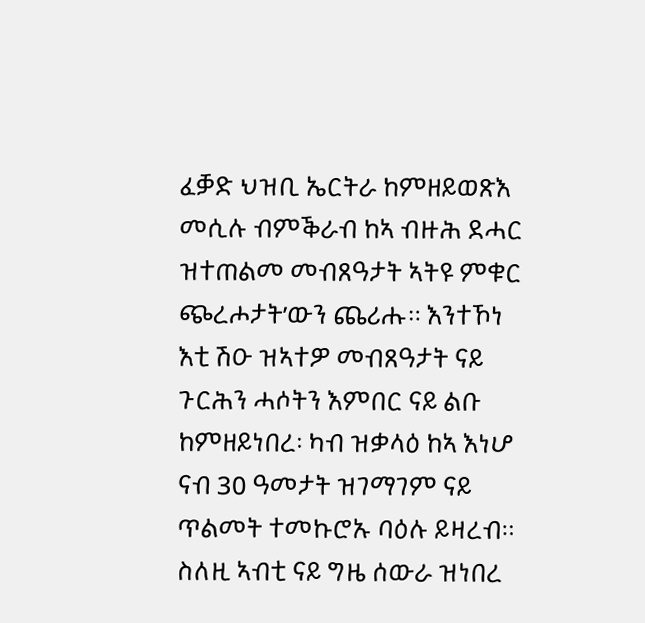ፈቓድ ህዝቢ ኤርትራ ከምዘይወጽእ መሲሉ ብምቕራብ ከኣ ብዙሕ ደሓር ዝተጠልመ መብጸዓታት ኣትዩ ምቁር ጭረሖታት’ውን ጨሪሑ። እንተኾነ እቲ ሽዑ ዝኣተዎ መብጸዓታት ናይ ጉርሕን ሓሶትን እምበር ናይ ልቡ ከምዘይነበረ፡ ካብ ዝቃላዕ ከኣ እነሆ ናብ 30 ዓመታት ዝገማገም ናይ ጥልመት ተመኩሮኡ ባዕሉ ይዛረብ። ስለዚ ኣብቲ ናይ ግዜ ሰውራ ዝነበረ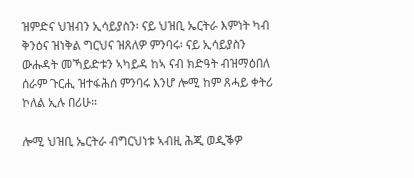ዝምድና ህዝብን ኢሳይያስን፡ ናይ ህዝቢ ኤርትራ እምነት ካብ ቅንዕና ዝነቅል ግርህና ዝጸለዎ ምንባሩ፡ ናይ ኢሳይያስን ውሑዳት መኻይድቱን ኣካይዳ ከኣ ናብ ክድዓት ብዝማዕበለ ሰራም ጉርሒ ዝተፋሕሰ ምንባሩ እንሆ ሎሚ ከም ጸሓይ ቀትሪ ኮለል ኢሉ በሪሁ።

ሎሚ ህዝቢ ኤርትራ ብግርህነቱ ኣብዚ ሕጂ ወዲቕዎ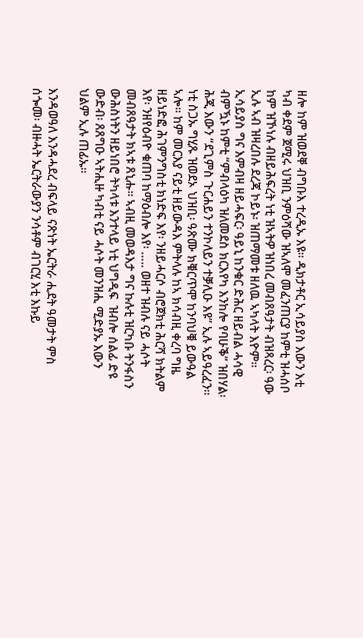ዘሎ ከም ዝወደቐ ብግቡእ ተረዲኡ እዩ። ዲክታቶር ኢሳይያስ እውን እቲ ካብ ቀደም ጀሚሩ ህዝቢ ንምዕሻው ዝኣለሞ መፈንጠርያ ከምቲ ዝሓሰቦ ከም ዝኾነሉ ብዘይሕፍረት ነቲ ዝኣትዎ ዝነበረ መብጸዓታት ብዝጻረር፡ ዓው ኢሉ ኣብ ዝዛረበሉ ደረጃ ኮይኑ፡ ዝጠማመቱ ዘለዉ ኣካላት እዮም። ኢሳይያስ ግና እምብዛ ዘይሓፍር፡ ዓይኒ ከንቁር ድሕር ዘይብል ሓሳዊ ብምዃኑ ከምቲ “ምብላዕካ ዝለመደስ ክርእየካ እንከሎ የባሁቕ” ዝበሃል፡ ሕጂ እውን “ደጊምስ ጉርሐይን ተንኮለይን ተቓሊዑ እዩ” ኢሉ ኣይዓረፈን። ነቲ ስጋኡ ግሂጹ ዝወደኦ ህዝቢ፡ ዓጽሙ ክቑርጥሞ ከንባህቑ ይውዓል ኣሎ። ከም መርእያ ናይቲ ዘይውዳእ ምትላሉ ከኣ ክሳብዚ ቀረባ ግዜ ዘይነድፎ ሕገምንግስቲ ክነድፍ እየ፡ ንዘይሓርሶ ብሮጀክቲ ሕርሻ ክትልም እየ፡ ንዘየዕብዮ ቁጠባ ከማዕብሎ እየ፡ ….. ወዘተ ዝብሉ ናይ ሓሶት መብጸዓታት ክኣቱ ጸኒሑ። ኣብዚ መወዳእታ ግና ኩሉቲ ዝርካቡ ትንፋስን ውሕስነትን ዘይነበሮ ትካላቱ እንተላይ ነቲ ህግዲፍ  ዝብሎ ሰልፊ ድዩ ውድብ፡ ጸጸግዑ ኣትሒዙ ካብቲ ናይ ሓሶት መንዝሒ ሚድያኡ እውን ህልም ኢሉ ጠፊኡ።

እንዳወዓለ እንዳሓደረ ብፍላይ ናጽነት ኤርትራ ሒደት ዓመታት ምስ ሰጐመ፡ ብዙሓት ኤርትራውያን ንሳቶም ብገርሂ እቲ እኩይ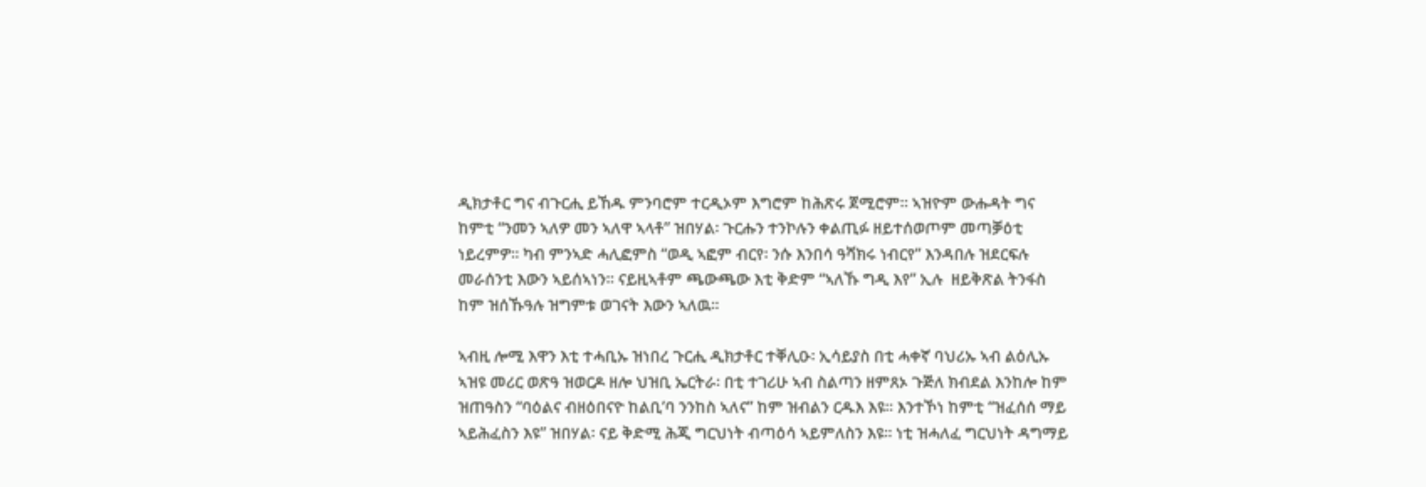ዲክታቶር ግና ብጉርሒ ይኸዱ ምንባሮም ተርዲኦም እግሮም ከሕጽሩ ጀሚሮም። ኣዝዮም ውሑዳት ግና ከምቲ “ንመን ኣለዎ መን ኣለዋ ኣላቶ” ዝበሃል፡ ጉርሑን ተንኮሉን ቀልጢፉ ዘይተሰወጦም መጣቓዕቲ ነይረምዎ። ካብ ምንኣድ ሓሊፎምስ “ወዲ ኣፎም ብርየ፡ ንሱ እንበሳ ዓሻክሩ ነብርየ” እንዳበሉ ዝደርፍሉ መራሰንቲ እውን ኣይሰኣነን። ናይዚኣቶም ጫውጫው እቲ ቅድም “ኣለኹ ግዲ እየ” ኢሉ  ዘይቅጽል ትንፋስ ከም ዝሰኹዓሉ ዝግምቱ ወገናት እውን ኣለዉ።

ኣብዚ ሎሚ እዋን እቲ ተሓቢኡ ዝነበረ ጉርሒ ዲክታቶር ተቐሊዑ፡ ኢሳይያስ በቲ ሓቀኛ ባህሪኡ ኣብ ልዕሊኡ ኣዝዩ መሪር ወጽዓ ዝወርዶ ዘሎ ህዝቢ ኤርትራ፡ በቲ ተገሪሁ ኣብ ስልጣን ዘምጸኦ ጉጅለ ክብደል እንከሎ ከም ዝጠዓስን “ባዕልና ብዘዕበናዮ ከልቢ’ባ ንንከስ ኣለና” ከም ዝብልን ርዱእ እዩ። እንተኾነ ከምቲ “ዝፈሰሰ ማይ ኣይሕፈስን እዩ” ዝበሃል፡ ናይ ቅድሚ ሕጂ ግርህነት ብጣዕሳ ኣይምለስን እዩ። ነቲ ዝሓለፈ ግርህነት ዳግማይ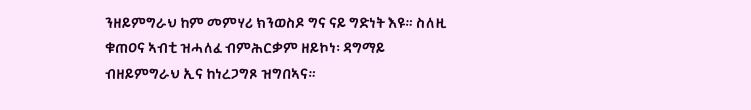ንዘይምግራህ ከም መምሃሪ ክንወስዶ ግና ናይ ግድነት እዩ። ስለዚ ቁጠዐና ኣብቲ ዝሓለፈ ብምሕርቃም ዘይኮነ፡ ዳግማይ ብዘይምግራህ ኢና ከነረጋግጾ ዝግበኣና።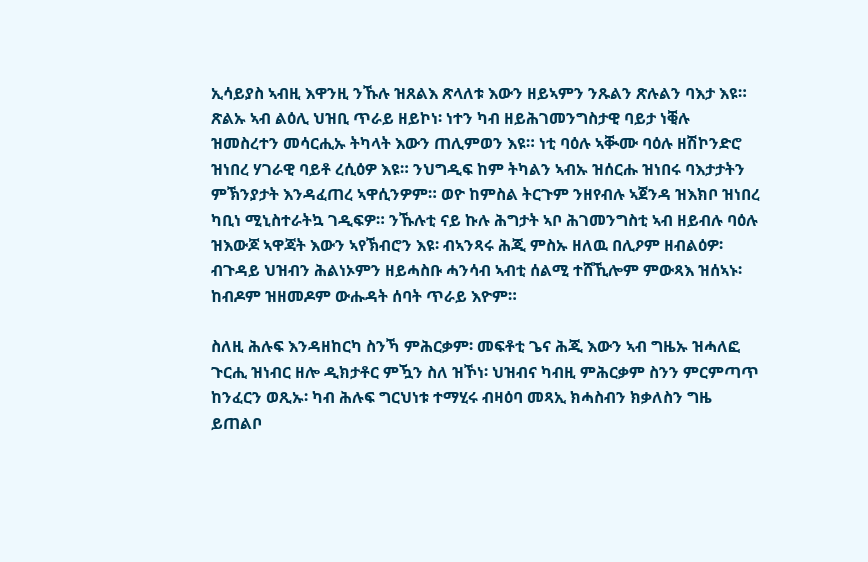ኢሳይያስ ኣብዚ እዋንዚ ንኹሉ ዝጸልእ ጽላለቱ እውን ዘይኣምን ንጹልን ጽሉልን ባእታ እዩ። ጽልኡ ኣብ ልዕሊ ህዝቢ ጥራይ ዘይኮነ፡ ነተን ካብ ዘይሕገመንግስታዊ ባይታ ነቒሉ ዝመስረተን መሳርሒኡ ትካላት እውን ጠሊምወን እዩ። ነቲ ባዕሉ ኣቚሙ ባዕሉ ዘሽኮንድሮ ዝነበረ ሃገራዊ ባይቶ ረሲዕዎ እዩ። ንህግዲፍ ከም ትካልን ኣብኡ ዝሰርሑ ዝነበሩ ባእታታትን ምኽንያታት እንዳፈጠረ ኣዋሲንዎም። ወዮ ከምስል ትርጉም ንዘየብሉ ኣጀንዳ ዝእክቦ ዝነበረ ካቢነ ሚኒስተራትኳ ገዲፍዎ። ንኹሉቲ ናይ ኩሉ ሕግታት ኣቦ ሕገመንግስቲ ኣብ ዘይብሉ ባዕሉ ዝእውጆ ኣዋጃት እውን ኣየኽብሮን እዩ፡ ብኣንጻሩ ሕጂ ምስኡ ዘለዉ በሊዖም ዘብልዕዎ፡ ብጉዳይ ህዝብን ሕልነኦምን ዘይሓስቡ ሓንሳብ ኣብቲ ሰልሚ ተሸኺሎም ምውጻእ ዝሰኣኑ፡ ከብዶም ዝዘመዶም ውሑዳት ሰባት ጥራይ እዮም።

ስለዚ ሕሉፍ እንዳዘከርካ ስንኻ ምሕርቃም፡ መፍቶቲ ጌና ሕጂ እውን ኣብ ግዜኡ ዝሓለፎ ጉርሒ ዝነብር ዘሎ ዲክታቶር ምዃን ስለ ዝኾነ፡ ህዝብና ካብዚ ምሕርቃም ስንን ምርምጣጥ ከንፈርን ወጺኡ፡ ካብ ሕሉፍ ግርህነቱ ተማሂሩ ብዛዕባ መጻኢ ክሓስብን ክቃለስን ግዜ ይጠልቦ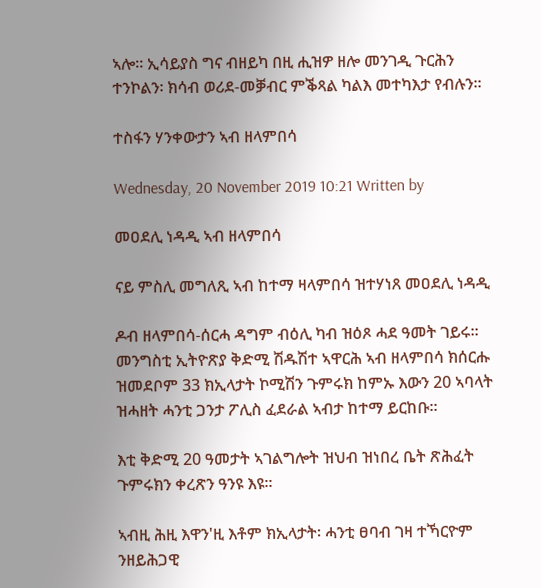ኣሎ። ኢሳይያስ ግና ብዘይካ በዚ ሒዝዎ ዘሎ መንገዲ ጉርሕን ተንኮልን፡ ክሳብ ወሪደ-መቓብር ምቕጻል ካልእ መተካእታ የብሉን።

ተስፋን ሃንቀውታን ኣብ ዘላምበሳ

Wednesday, 20 November 2019 10:21 Written by

መዐደሊ ነዳዲ ኣብ ዘላምበሳ

ናይ ምስሊ መግለጺ ኣብ ከተማ ዛላምበሳ ዝተሃነጸ መዐደሊ ነዳዲ

ዶብ ዘላምበሳ-ሰርሓ ዳግም ብዕሊ ካብ ዝዕጾ ሓደ ዓመት ገይሩ። መንግስቲ ኢትዮጽያ ቅድሚ ሽዱሽተ ኣዋርሕ ኣብ ዘላምበሳ ክሰርሑ ዝመደቦም 33 ክኢላታት ኮሚሽን ጉምሩክ ከምኡ እውን 20 ኣባላት ዝሓዘት ሓንቲ ጋንታ ፖሊስ ፈደራል ኣብታ ከተማ ይርከቡ።

እቲ ቅድሚ 20 ዓመታት ኣገልግሎት ዝህብ ዝነበረ ቤት ጽሕፈት ጉምሩክን ቀረጽን ዓንዩ እዩ።

ኣብዚ ሕዚ እዋን'ዚ እቶም ክኢላታት፡ ሓንቲ ፀባብ ገዛ ተኻርዮም ንዘይሕጋዊ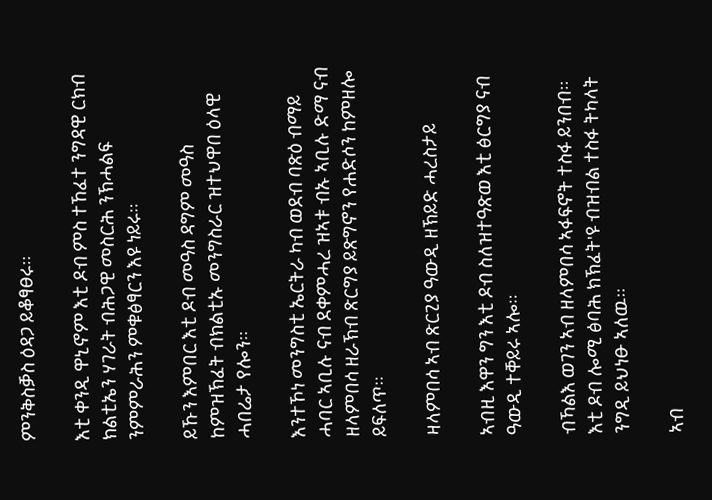ምንቅስቓስ ዕዳጋ ይቆፃፀሩ።

እቲ ቀንዲ ዋኒኖም እቲ ዶብ ምስ ተኸፈተ ንግዳዊ ርክብ ክልቲኤን ሃገራት ብሕጋዊ መስርሕ ንኽሓልፍ ንምምራሕን ምቁፅፃርን እዩ ነይሩ።

ይኹን እምበር እቲ ዶብ መዓስ ዳግም መዓስ ከምዝኽፈት ብክልቲኡ መንግስራር ዝተህዋበ ዕላዊ ሓበሬታ የሎን።

እንተኾነ መንግስቲ ኤርትራ ካብ ወደብ ባጽዕ ብማይ ሓባር ኣቢሉ ናብ ደቀምሓረ ዝኣቱ ብኡ ኣቢሉ ድማ ናብ ዘላምበሳ ዘራኽብ ጽርግያ ይጽግኖን የሐድሶን ከምዘሎ ይፍለጥ።

ዛላምበሳ ኣብ ጽርጊያ ዓውዲ ዘኽይድ ሓረስታይ

ኣብዚ እዋን ግን እቲ ዶብ ስለዝተዓጽወ እቲ ፅርግያ ናብ ዓውዲ ተቐይሩ ኣሎ።

ብኻልእ ወገን ኣብ ዘላምበሳ ኣፋፍኖት ተስፋ ይንበብ። እቲ ዶብ ሎሚ ፅባሕ ክኽፈት'ዩ ብዝብል ተስፋ ትካላት ንግዲ ይህነፁ ኣለዉ።

ኣብ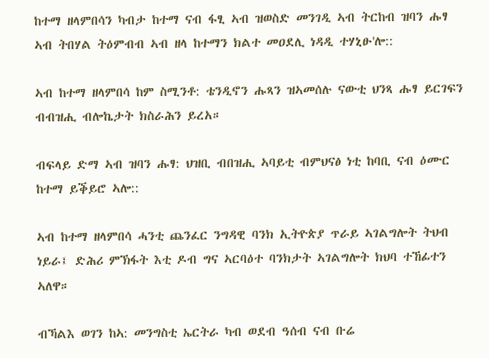ከተማ ዘላምበሳን ካብታ ከተማ ናብ ፋፂ ኣብ ዝወስድ መንገዲ ኣብ ትርከብ ዝባን ሑፃ ኣብ ትበሃል ትዕምብብ ኣብ ዘላ ከተማን ክልተ መዐደሊ ነዳዲ ተሃኒፁ'ሎ::

ኣብ ከተማ ዘላምበሳ ከም ስሚንቶ: ቴንዲኖን ሑጻን ዝኣመሰሉ ናውቲ ህንጻ ሑፃ ይርገፍን ብብዝሒ ብሎኬታት ክስራሕን ይረአ።

ብፍላይ ድማ ኣብ ዝባን ሑፃ: ህዝቢ ብበዝሒ ኣባይቲ ብምህናፅ ነቲ ከባቢ ናብ ዕሙር ከተማ ይቕይሮ ኣሎ::

ኣብ ከተማ ዘላምበሳ ሓንቲ ጨንፈር ንግዳዊ ባንክ ኢትዮጵያ ጥራይ ኣገልግሎት ትህብ ነይራ፤ ድሕሪ ምኽፋት እቲ ዶብ ግና ኣርባዕተ ባንክታት ኣገልግሎት ክህባ ተኸፊተን ኣለዋ።

ብኻልእ ወገን ከኣ: መንግስቲ ኤርትራ ካብ ወደብ ዓሰብ ናብ ቡሬ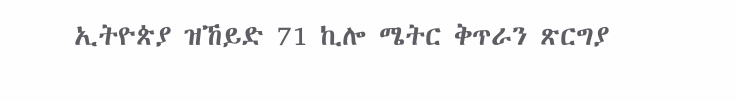ኢትዮጵያ ዝኸይድ 71 ኪሎ ሜትር ቅጥራን ጽርግያ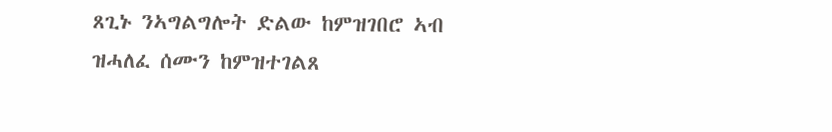ጸጊኑ ንኣግልግሎት ድልው ከምዝገበሮ ኣብ ዝሓለፈ ሰሙን ከምዝተገልጸ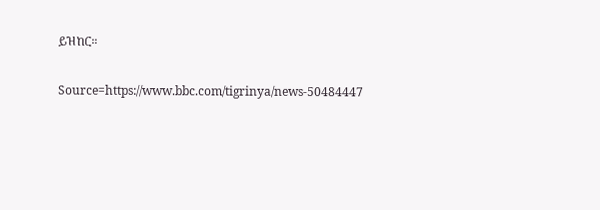ይዝከር።

Source=https://www.bbc.com/tigrinya/news-50484447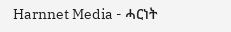Harnnet Media - ሓርነት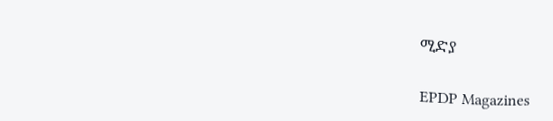ሚድያ

EPDP Magazines